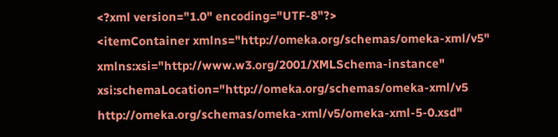<?xml version="1.0" encoding="UTF-8"?>
<itemContainer xmlns="http://omeka.org/schemas/omeka-xml/v5" xmlns:xsi="http://www.w3.org/2001/XMLSchema-instance" xsi:schemaLocation="http://omeka.org/schemas/omeka-xml/v5 http://omeka.org/schemas/omeka-xml/v5/omeka-xml-5-0.xsd"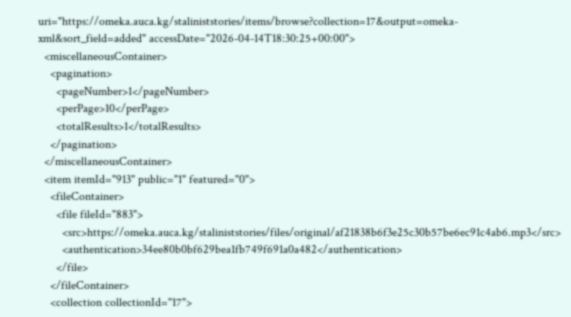uri="https://omeka.auca.kg/staliniststories/items/browse?collection=17&output=omeka-xml&sort_field=added" accessDate="2026-04-14T18:30:25+00:00">
  <miscellaneousContainer>
    <pagination>
      <pageNumber>1</pageNumber>
      <perPage>10</perPage>
      <totalResults>1</totalResults>
    </pagination>
  </miscellaneousContainer>
  <item itemId="913" public="1" featured="0">
    <fileContainer>
      <file fileId="883">
        <src>https://omeka.auca.kg/staliniststories/files/original/af21838b6f3e25c30b57be6ec91c4ab6.mp3</src>
        <authentication>34ee80b0bf629bea1fb749f691a0a482</authentication>
      </file>
    </fileContainer>
    <collection collectionId="17">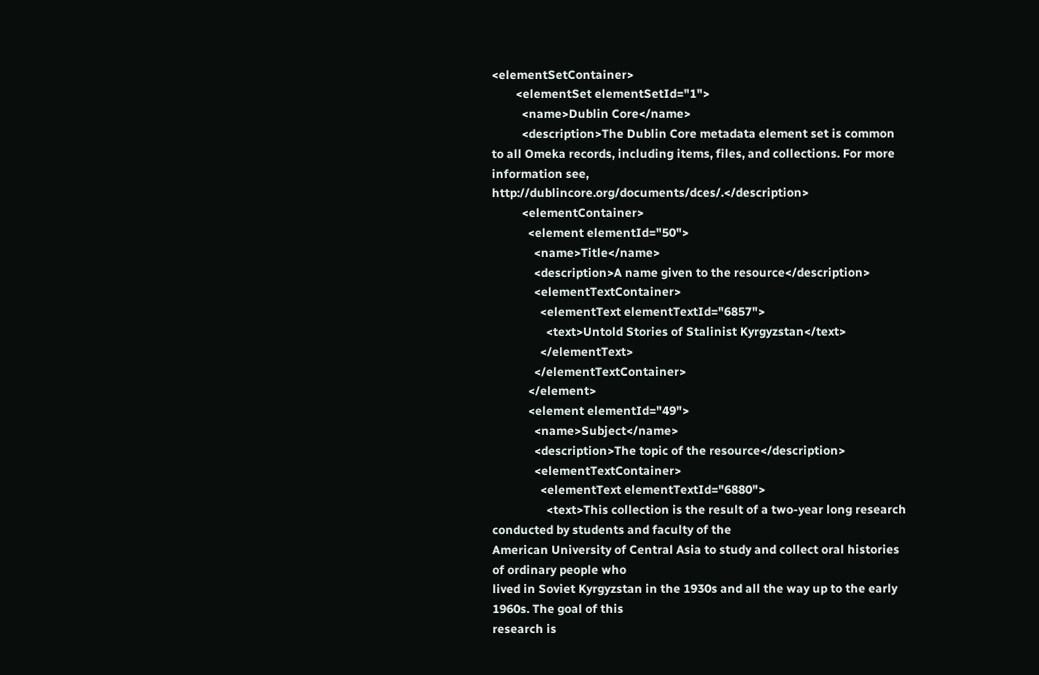<elementSetContainer>
        <elementSet elementSetId="1">
          <name>Dublin Core</name>
          <description>The Dublin Core metadata element set is common to all Omeka records, including items, files, and collections. For more information see, http://dublincore.org/documents/dces/.</description>
          <elementContainer>
            <element elementId="50">
              <name>Title</name>
              <description>A name given to the resource</description>
              <elementTextContainer>
                <elementText elementTextId="6857">
                  <text>Untold Stories of Stalinist Kyrgyzstan</text>
                </elementText>
              </elementTextContainer>
            </element>
            <element elementId="49">
              <name>Subject</name>
              <description>The topic of the resource</description>
              <elementTextContainer>
                <elementText elementTextId="6880">
                  <text>This collection is the result of a two-year long research conducted by students and faculty of the
American University of Central Asia to study and collect oral histories of ordinary people who
lived in Soviet Kyrgyzstan in the 1930s and all the way up to the early 1960s. The goal of this
research is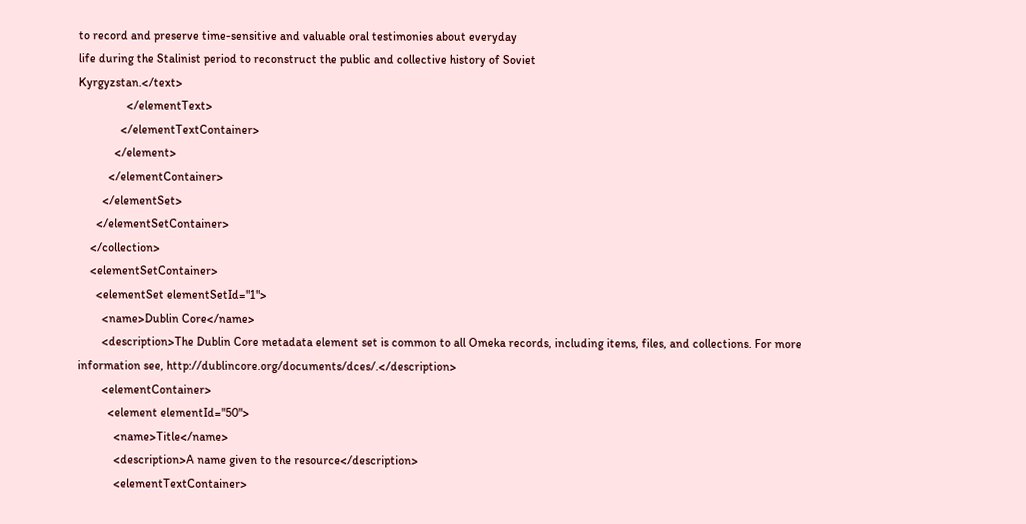to record and preserve time-sensitive and valuable oral testimonies about everyday
life during the Stalinist period to reconstruct the public and collective history of Soviet
Kyrgyzstan.</text>
                </elementText>
              </elementTextContainer>
            </element>
          </elementContainer>
        </elementSet>
      </elementSetContainer>
    </collection>
    <elementSetContainer>
      <elementSet elementSetId="1">
        <name>Dublin Core</name>
        <description>The Dublin Core metadata element set is common to all Omeka records, including items, files, and collections. For more information see, http://dublincore.org/documents/dces/.</description>
        <elementContainer>
          <element elementId="50">
            <name>Title</name>
            <description>A name given to the resource</description>
            <elementTextContainer>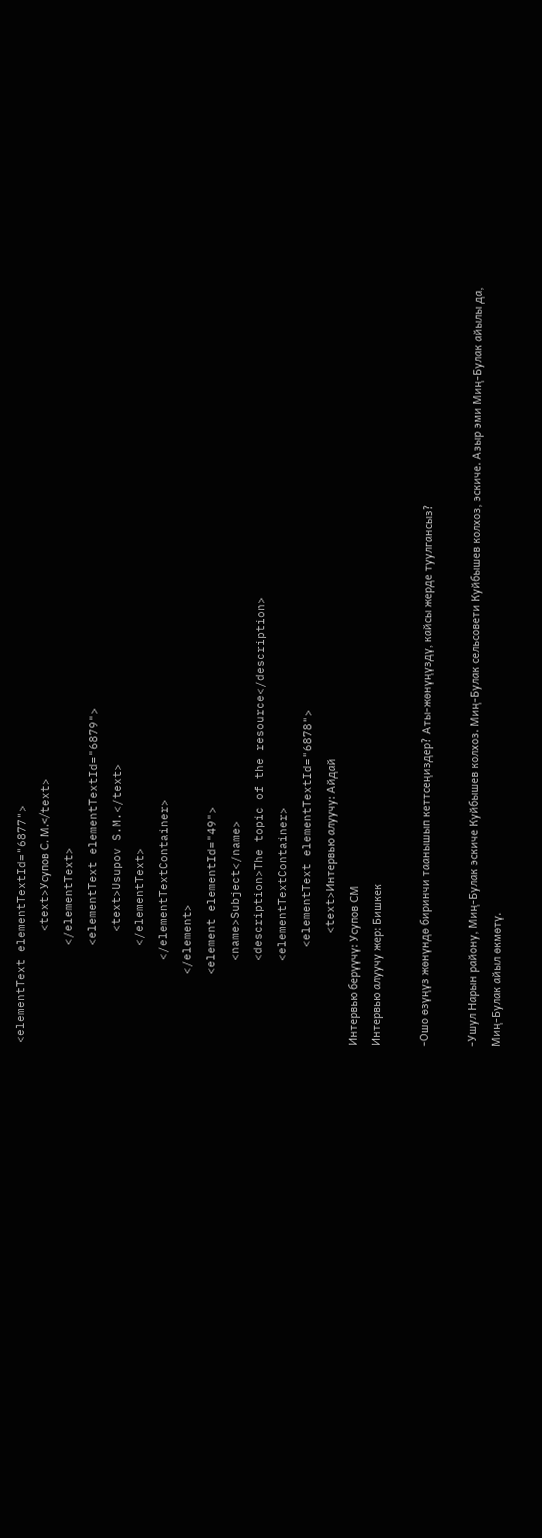<elementText elementTextId="6877">
                <text>Усупов С. М.</text>
              </elementText>
              <elementText elementTextId="6879">
                <text>Usupov S.M.</text>
              </elementText>
            </elementTextContainer>
          </element>
          <element elementId="49">
            <name>Subject</name>
            <description>The topic of the resource</description>
            <elementTextContainer>
              <elementText elementTextId="6878">
                <text>Интервью алуучу: Айдай
Интервью берүүчү: Усупов СМ
Интервью алуучу жер: Бишкек

-Ошо өзүңүз жөнүндө биринчи таанышып кеттсеңиздер? Аты-жөнүңүздү, кайсы жерде туулгансыз?

-Ушул Нарын району, Миң-Булак эскиче Куйбышев колхоз. Миң-Булак сельсовети Куйбышев колхоз, эскиче. Азыр эми Миң-Булак айылы да, Миң-Булак айыл өкмөтү.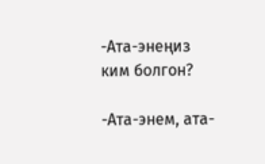-Ата-энеңиз ким болгон?

-Ата-энем, ата-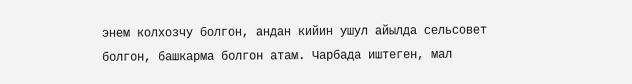энем колхозчу болгон, андан кийин ушул айылда сельсовет болгон, башкарма болгон атам. Чарбада иштеген, мал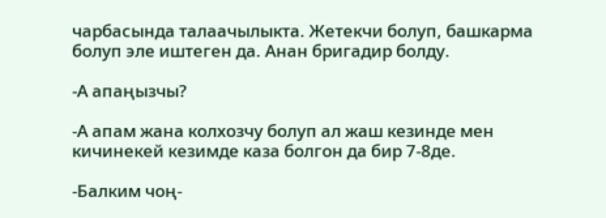чарбасында талаачылыкта. Жетекчи болуп, башкарма болуп эле иштеген да. Анан бригадир болду.

-А апаңызчы?

-А апам жана колхозчу болуп ал жаш кезинде мен кичинекей кезимде каза болгон да бир 7-8де.

-Балким чоң-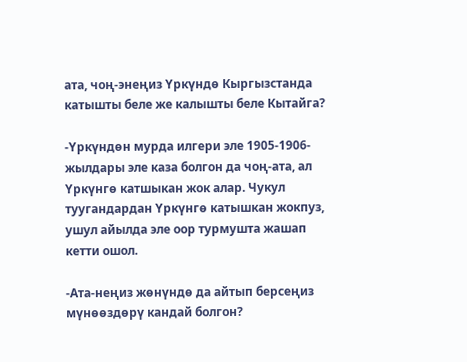ата, чоң-энеңиз Үркүндө Кыргызстанда катышты беле же калышты беле Кытайга?

-Үркүндөн мурда илгери эле 1905-1906-жылдары эле каза болгон да чоң-ата, ал Үркүнгө катшыкан жок алар. Чукул туугандардан Үркүнгө катышкан жокпуз, ушул айылда эле оор турмушта жашап кетти ошол.

-Ата-неңиз жөнүндө да айтып берсеңиз мүнөөздөрү кандай болгон?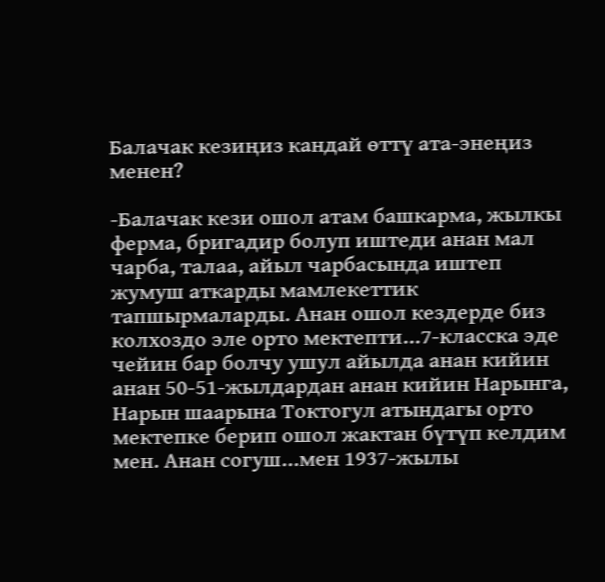Балачак кезиңиз кандай өттү ата-энеңиз менен?

-Балачак кези ошол атам башкарма, жылкы ферма, бригадир болуп иштеди анан мал чарба, талаа, айыл чарбасында иштеп жумуш аткарды мамлекеттик тапшырмаларды. Анан ошол кездерде биз колхоздо эле орто мектепти...7-класска эде чейин бар болчу ушул айылда анан кийин анан 50-51-жылдардан анан кийин Нарынга, Нарын шаарына Токтогул атындагы орто мектепке берип ошол жактан бүтүп келдим мен. Анан согуш...мен 1937-жылы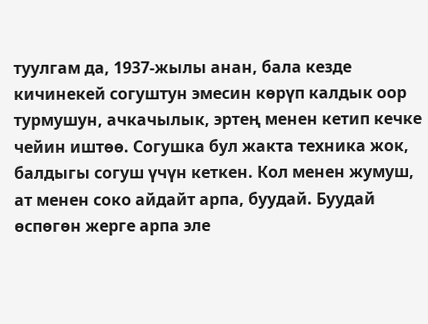туулгам да, 1937-жылы анан, бала кезде кичинекей согуштун эмесин көрүп калдык оор турмушун, ачкачылык, эртең менен кетип кечке чейин иштөө. Согушка бул жакта техника жок, балдыгы согуш үчүн кеткен. Кол менен жумуш, ат менен соко айдайт арпа, буудай. Буудай өспөгөн жерге арпа эле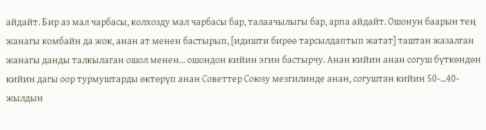айдайт. Бир аз мал чарбасы, колхозду мал чарбасы бар, талаачылыгы бар, арпа айдайт. Ошонун баарын тең жанагы комбайн да жок, анан ат менен бастырып, [идишти бирөө тарсылдаптып жатат] таштан жазалган жанагы данды талкылаган ошол менен... ошондон кийин эгин бастырчу. Анан кийин анан согуш бүткөндөн кийин дагы оор турмуштарды өктөрүп анан Советтер Союзу мезгилинде анан, согуштан кийин 50-...40-жылдын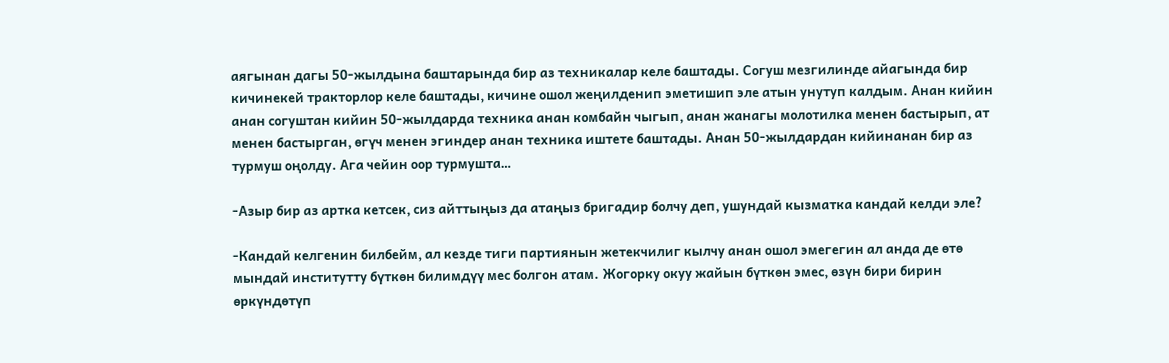аягынан дагы 50-жылдына баштарында бир аз техникалар келе баштады. Согуш мезгилинде айагында бир кичинекей тракторлор келе баштады, кичине ошол жеңилденип эметишип эле атын унутуп калдым. Анан кийин анан согуштан кийин 50-жылдарда техника анан комбайн чыгып, анан жанагы молотилка менен бастырып, ат менен бастырган, өгүч менен эгиндер анан техника иштете баштады. Анан 50-жылдардан кийинанан бир аз турмуш оңолду. Ага чейин оор турмушта…

-Азыр бир аз артка кетсек, сиз айттыңыз да атаңыз бригадир болчу деп, ушундай кызматка кандай келди эле?

-Кандай келгенин билбейм, ал кезде тиги партиянын жетекчилиг кылчу анан ошол эмегегин ал анда де өтө мындай институтту бүткөн билимдүү мес болгон атам. Жогорку окуу жайын бүткөн эмес, өзүн бири бирин өркүндөтүп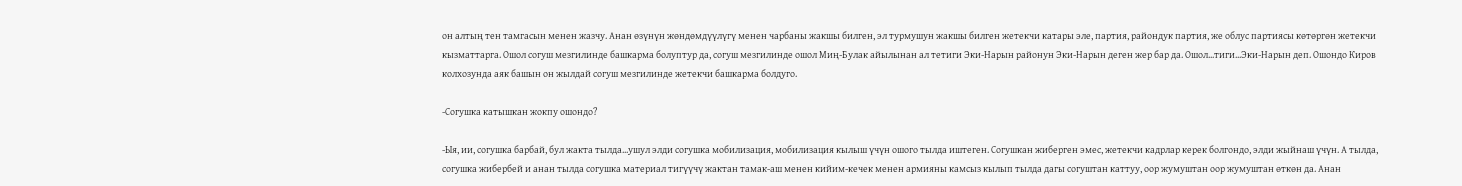он алтың тен тамгасын менен жазчу. Анан өзүнүн жөндөмдүүлүгү менен чарбаны жакшы билген, эл турмушун жакшы билген жетекчи катары эле, партия, райондук партия, же облус партиясы көтөргөн жетекчи кызматтарга. Ошол согуш мезгилинде башкарма болуптур да, согуш мезгилинде ошол Миң-Булак айылынан ал тетиги Эки-Нарын районун Эки-Нарын деген жер бар да. Ошол...тиги...Эки-Нарын деп. Ошондо Киров колхозунда аяк башын он жылдай согуш мезгилинде жетекчи башкарма болдуго.

-Согушка катышкан жокпу ошондо?

-Ыя, ии, согушка барбай, бул жакта тылда...ушул элди согушка мобилизация, мобилизация кылыш үчүн ошого тылда иштеген. Согушкан жиберген эмес, жетекчи кадрлар керек болгондо, элди жыйнаш үчүн. А тылда, согушка жибербей и анан тылда согушка материал тигүүчү жактан тамак-аш менен кийим-кечек менен армияны камсыз кылып тылда дагы согуштан каттуу, оор жумуштан оор жумуштан өткөн да. Анан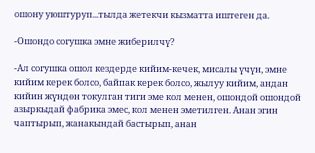ошону уюштуруп...тылда жетекчи кызматта иштеген да.

-Ошондо согушка эмне жиберилчү?

-Ал согушка ошол кездерде кийим-кечек, мисалы үчүн, эмне кийим керек болсо, байпак керек болсо, жылуу кийим, андан кийин жүндөн токулган тиги эме кол менен, ошондой ошондой азыркыдай фабрика эмес, кол менен эметилген. Анан эгин чаптырып, жанакындай бастырып, анан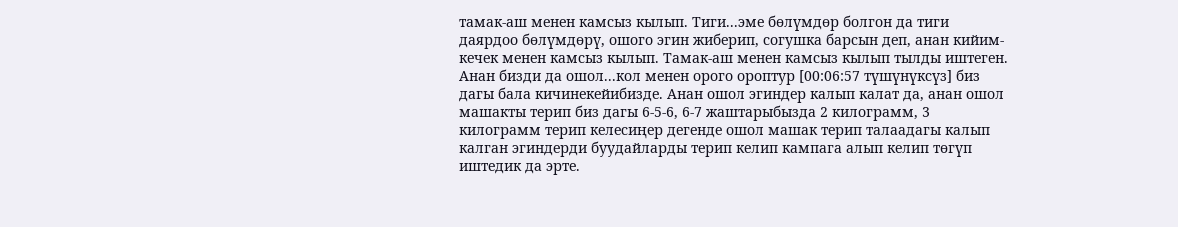тамак-аш менен камсыз кылып. Тиги...эме бөлүмдөр болгон да тиги даярдоо бөлүмдөрү, ошого эгин жиберип, согушка барсын деп, анан кийим-кечек менен камсыз кылып. Тамак-аш менен камсыз кылып тылды иштеген. Анан бизди да ошол...кол менен орого ороптур [00:06:57 түшүнүксүз] биз дагы бала кичинекейибизде. Анан ошол эгиндер калып калат да, анан ошол машакты терип биз дагы 6-5-6, 6-7 жаштарыбызда 2 килограмм, 3 килограмм терип келесиңер дегенде ошол машак терип талаадагы калып калган эгиндерди буудайларды терип келип кампага алып келип төгүп иштедик да эрте.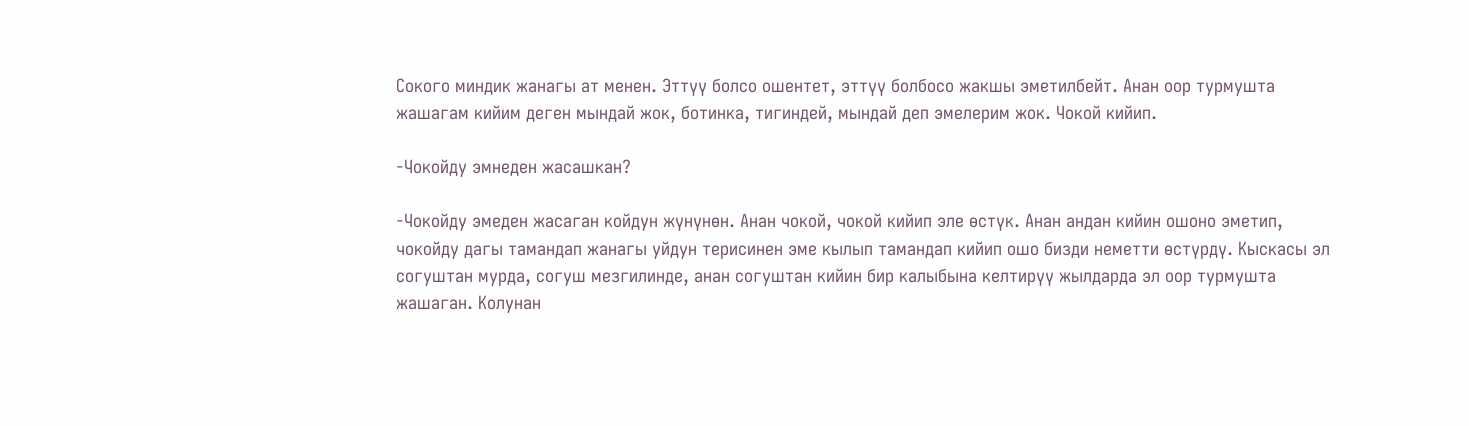Сокого миндик жанагы ат менен. Эттүү болсо ошентет, эттүү болбосо жакшы эметилбейт. Анан оор турмушта жашагам кийим деген мындай жок, ботинка, тигиндей, мындай деп эмелерим жок. Чокой кийип.

-Чокойду эмнеден жасашкан?

-Чокойду эмеден жасаган койдун жүнүнөн. Анан чокой, чокой кийип эле өстүк. Анан андан кийин ошоно эметип, чокойду дагы тамандап жанагы уйдун терисинен эме кылып тамандап кийип ошо бизди неметти өстүрдү. Кыскасы эл согуштан мурда, согуш мезгилинде, анан согуштан кийин бир калыбына келтирүү жылдарда эл оор турмушта жашаган. Колунан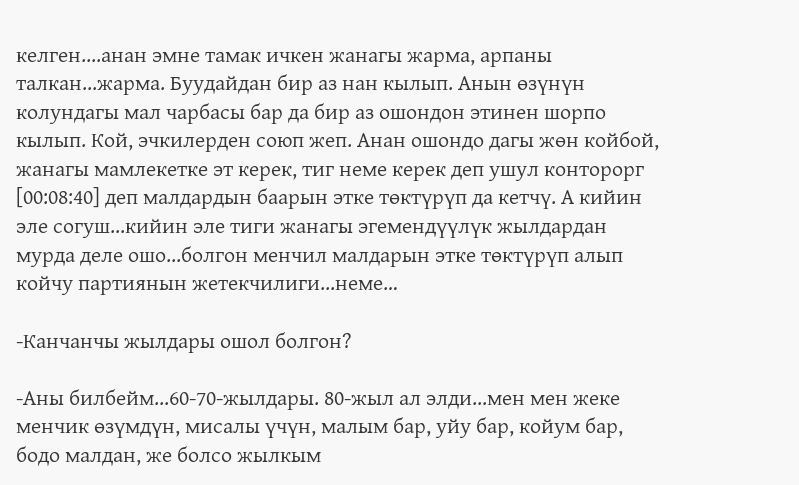келген....анан эмне тамак ичкен жанагы жарма, арпаны талкан...жарма. Буудайдан бир аз нан кылып. Анын өзүнүн колундагы мал чарбасы бар да бир аз ошондон этинен шорпо кылып. Кой, эчкилерден союп жеп. Анан ошондо дагы жөн койбой, жанагы мамлекетке эт керек, тиг неме керек деп ушул конторорг [00:08:40] деп малдардын баарын этке төктүрүп да кетчү. А кийин эле согуш...кийин эле тиги жанагы эгемендүүлүк жылдардан мурда деле ошо...болгон менчил малдарын этке төктүрүп алып койчу партиянын жетекчилиги...неме…

-Канчанчы жылдары ошол болгон?

-Аны билбейм...60-70-жылдары. 80-жыл ал элди...мен мен жеке менчик өзүмдүн, мисалы үчүн, малым бар, уйу бар, койум бар, бодо малдан, же болсо жылкым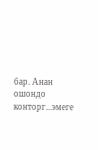бар. Анан ошондо конторг...эмеге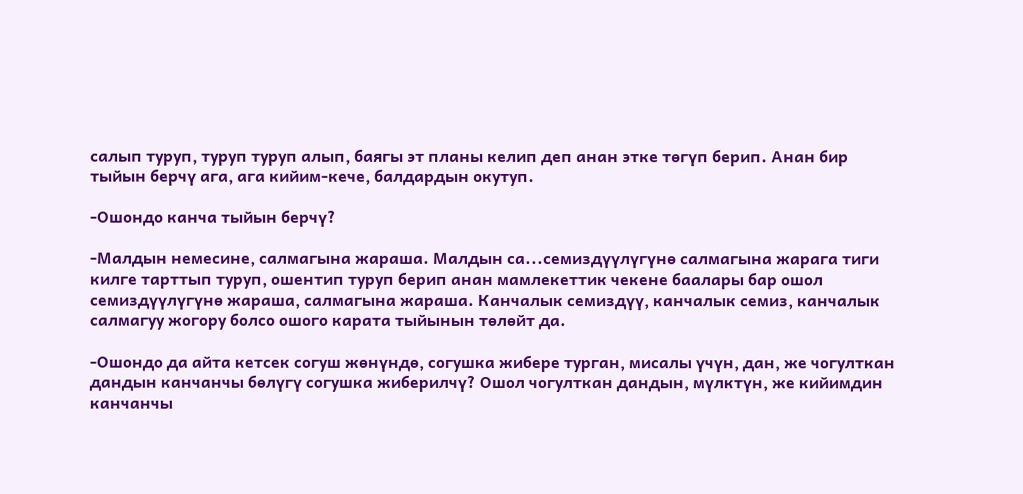салып туруп, туруп туруп алып, баягы эт планы келип деп анан этке төгүп берип. Анан бир тыйын берчү ага, ага кийим-кече, балдардын окутуп.

-Ошондо канча тыйын берчү?

-Малдын немесине, салмагына жараша. Малдын са...семиздүүлүгүнө салмагына жарага тиги килге тарттып туруп, ошентип туруп берип анан мамлекеттик чекене баалары бар ошол семиздүүлүгүнө жараша, салмагына жараша. Канчалык семиздүү, канчалык семиз, канчалык салмагуу жогору болсо ошого карата тыйынын төлөйт да.

-Ошондо да айта кетсек согуш жөнүндө, согушка жибере турган, мисалы үчүн, дан, же чогулткан дандын канчанчы бөлүгү согушка жиберилчү? Ошол чогулткан дандын, мүлктүн, же кийимдин канчанчы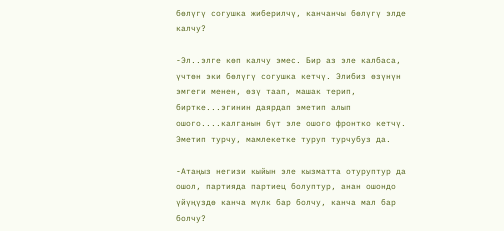бөлүгү согушка жиберилчү, канчанчы бөлүгү элде калчу?

-Эл..элге көп калчу эмес. Бир аз эле калбаса, үчтөн эки бөлүгү согушка кетчү. Элибиз өзүнүн эмгеги менен, өзү таап, машак терип, биртке...эгинин даярдап эметип алып ошого....калганын бүт эле ошого фронтко кетчү. Эметип турчу, мамлекетке туруп турчубуз да.

-Атаңыз негизи кыйын эле кызматта отуруптур да ошол, партияда партиец болуптур, анан ошондо үйүңүздө канча мүлк бар болчу, канча мал бар болчу?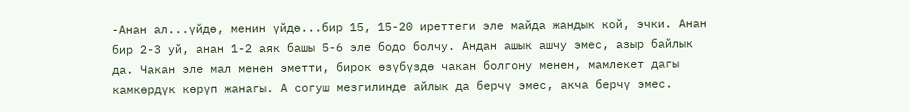-Анан ал...үйдө, менин үйдө...бир 15, 15-20 иреттеги эле майда жандык кой, эчки. Анан бир 2-3 уй, анан 1-2 аяк башы 5-6 эле бодо болчу. Андан ашык ашчу эмес, азыр байлык да. Чакан эле мал менен эметти, бирок өзүбүздө чакан болгону менен, мамлекет дагы камкөрдүк көрүп жанагы. А согуш мезгилинде айлык да берчү эмес, акча берчү эмес.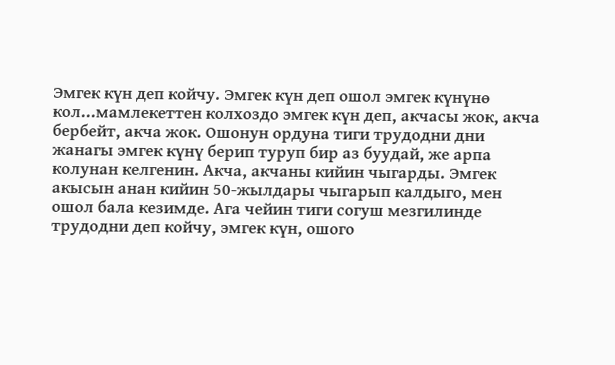Эмгек күн деп койчу. Эмгек күн деп ошол эмгек күнүнө кол...мамлекеттен колхоздо эмгек күн деп, акчасы жок, акча бербейт, акча жок. Ошонун ордуна тиги трудодни дни жанагы эмгек күнү берип туруп бир аз буудай, же арпа колунан келгенин. Акча, акчаны кийин чыгарды. Эмгек акысын анан кийин 50-жылдары чыгарып калдыго, мен ошол бала кезимде. Ага чейин тиги согуш мезгилинде трудодни деп койчу, эмгек күн, ошого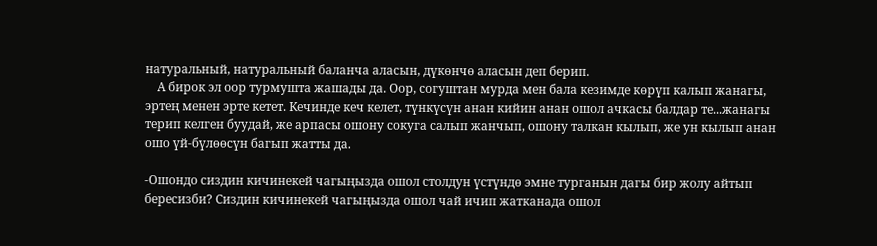натуральный, натуральный баланча аласын, дүкөнчө аласын деп берип.
    А бирок эл оор турмушта жашады да. Оор, согуштан мурда мен бала кезимде көрүп калып жанагы, эртең менен эрте кетет. Кечинде кеч келет, түнкүсүн анан кийин анан ошол ачкасы балдар те...жанагы терип келген буудай, же арпасы ошону сокуга салып жанчып, ошону талкан кылып, же ун кылып анан ошо үй-бүлөөсүн багып жатты да.

-Ошондо сиздин кичинекей чагыңызда ошол столдун үстүндө эмне турганын дагы бир жолу айтып бересизби? Сиздин кичинекей чагыңызда ошол чай ичип жатканада ошол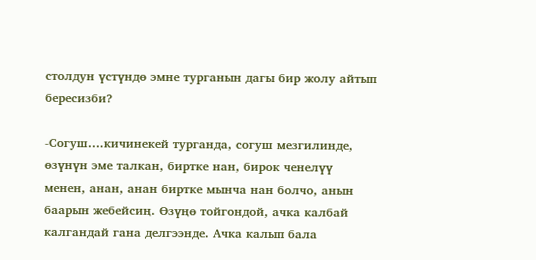столдун үстүндө эмне турганын дагы бир жолу айтып бересизби?

-Согуш….кичинекей турганда, согуш мезгилинде, өзүнүн эме талкан, биртке нан, бирок ченелүү менен, анан, анан биртке мынча нан болчо, анын баарын жебейсиң. Өзүңө тойгондой, ачка калбай калгандай гана делгээнде. Ачка калып бала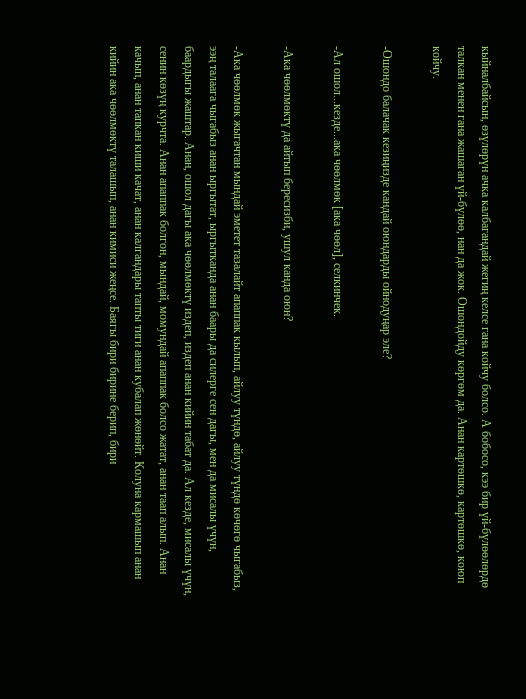кыйналбайсын, өзүлөрүн ачка калбагандай жегиң келсе гана койчу болсо. А бобосо, кээ бир үй-бүлөөлөрдө талкан менен гана жашаган үй-бүлөө, нан да жок. Ошондойду көргөм да. Анан картөшкө, картөшкө, коюп койчу.

-Ошондо балачак кезиңизде кандай оюндарды ойнодуңар эле?

-Ал ошол...кезде...ака чөөлмөк [ака чөөл], селкинчек.

-Ака чөөлмөктү да айтып бересизби, ушул канда оюн?

-Ака чөөлмөк жыгачтан мындай эметет тазалайт апаппак кылып, айлуу түндө, айлуу түндө көчөгө чыгабыз, ээң талаага чыгабыз анан ыргытат, ыргытканда анан баары да силерге сен дагы, мен да мисалы үчүн, баардыгы жаштар. Анан, ошол дагы ака чөөлмөктү издеп, издеп анан кийин табат да. Ал кезде, мисалы үчүн, сенин көзүң курчта. Анан апаппак болгон, мындай, момундай апаппак болсо жатат, анан таап алып. Анан качып, анан тапкан киши качат, анан калгандары тапты тиги анан кубалап жөнөйт. Колуна кармашып анан кийин ака чөөлмөктү талашып, анан кимиси жеңсе. Баягы бири бирине берип, бири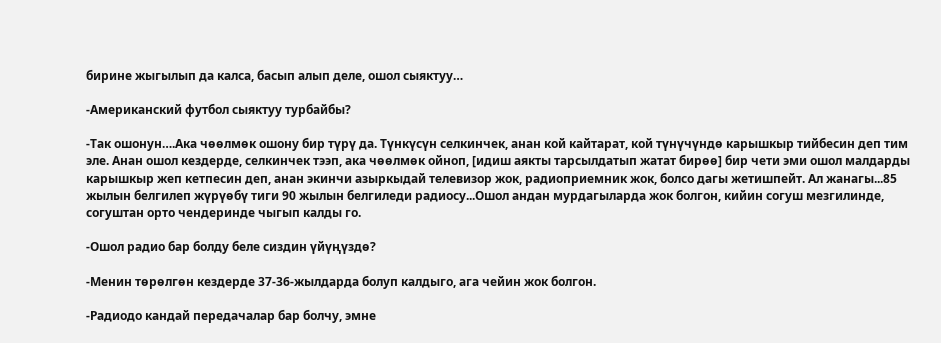бирине жыгылып да калса, басып алып деле, ошол сыяктуу…

-Американский футбол сыяктуу турбайбы?

-Так ошонун….Ака чөөлмөк ошону бир түрү да. Түнкүсүн селкинчек, анан кой кайтарат, кой түнүчүндө карышкыр тийбесин деп тим эле. Анан ошол кездерде, селкинчек тээп, ака чөөлмөк ойноп, [идиш аякты тарсылдатып жатат бирөө] бир чети эми ошол малдарды карышкыр жеп кетпесин деп, анан экинчи азыркыдай телевизор жок, радиоприемник жок, болсо дагы жетишпейт. Ал жанагы...85 жылын белгилеп жүрүөбү тиги 90 жылын белгиледи радиосу...Ошол андан мурдагыларда жок болгон, кийин согуш мезгилинде, согуштан орто чендеринде чыгып калды го.

-Ошол радио бар болду беле сиздин үйүңүздө?

-Менин төрөлгөн кездерде 37-36-жылдарда болуп калдыго, ага чейин жок болгон.

-Радиодо кандай передачалар бар болчу, эмне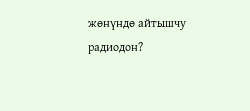жөнүндө айтышчу радиодон?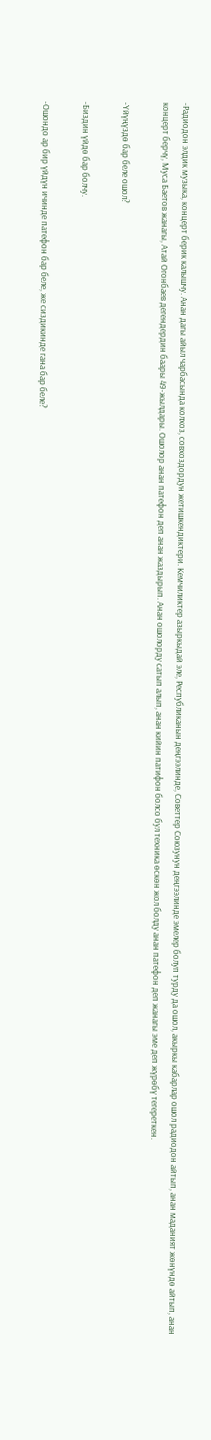-Радиодон элдик музыка, концерт берик калышчу. Анан дагы айыл чарбасында колхоз, совхоздордун жетишкендиктери. Кемчиликтер азыркыдай эле, Республиканын деңгээлинде, Советтер Союзунун деңгээлинде эмелер болуп турду да ошол, акыркы кабарлар ошол радиодон айтып, анан маданият жөнүндө айтып, анан концерт берчү, Муса Баетов жанагы, Атай Огонбаев дегендердин баары 49-жылдары. Ошолор анан патефон деп анан жаздырып. Анан ошолорду сатып алып, анан кийин патифон болсо бул техника өскөн жол болду анан патефон деп жанагы эме деп жүрөбү тегереткен.

-Үйүңүздө бар беле ошол?

-Биздин үйдө бар болчу.

-Ошондо ар бир үйдүн ичинде патефон бар беле, же сиздикинде гана бар беле?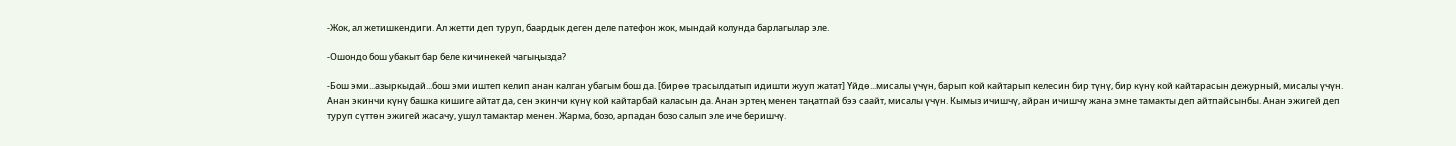-Жок, ал жетишкендиги. Ал жетти деп туруп, баардык деген деле патефон жок, мындай колунда барлагылар эле.

-Ошондо бош убакыт бар беле кичинекей чагыңызда?

-Бош эми...азыркыдай...бош эми иштеп келип анан калган убагым бош да. [бирөө трасылдатып идишти жууп жатат] Үйдө...мисалы үчүн, барып кой кайтарып келесин бир түнү, бир күнү кой кайтарасын дежурный, мисалы үчүн. Анан экинчи күнү башка кишиге айтат да, сен экинчи күнү кой кайтарбай каласын да. Анан эртең менен таңатпай бээ саайт, мисалы үчүн. Кымыз ичишчү, айран ичишчү жана эмне тамакты деп айтпайсынбы. Анан эжигей деп туруп сүттөн эжигей жасачу, ушул тамактар менен. Жарма, бозо, арпадан бозо салып эле иче беришчү.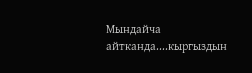Мындайча айтканда....кыргыздын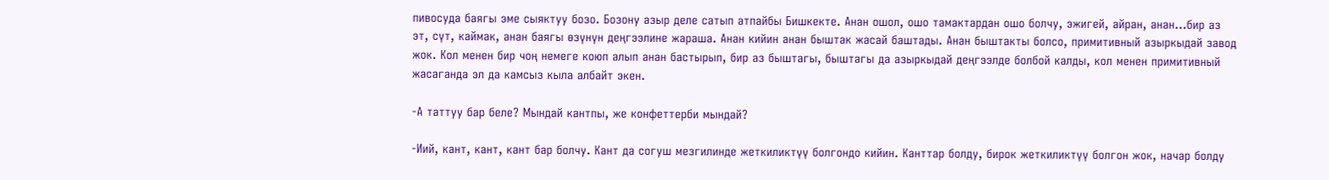пивосуда баягы эме сыяктуу бозо. Бозону азыр деле сатып атпайбы Бишкекте. Анан ошол, ошо тамактардан ошо болчу, эжигей, айран, анан...бир аз эт, сүт, каймак, анан баягы өзүнүн деңгээлине жараша. Анан кийин анан быштак жасай баштады. Анан быштакты болсо, примитивный азыркыдай завод жок. Кол менен бир чоң немеге коюп алып анан бастырып, бир аз быштагы, быштагы да азыркыдай деңгээлде болбой калды, кол менен примитивный жасаганда эл да камсыз кыла албайт экен.

-А таттуу бар беле? Мындай кантпы, же конфеттерби мындай?

-Иий, кант, кант, кант бар болчу. Кант да согуш мезгилинде жеткиликтүү болгондо кийин. Канттар болду, бирок жеткиликтүү болгон жок, начар болду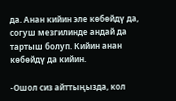да. Анан кийин эле көбөйдү да, согуш мезгилинде андай да тартыш болуп. Кийин анан көбөйдү да кийин.

-Ошол сиз айттыңызда, кол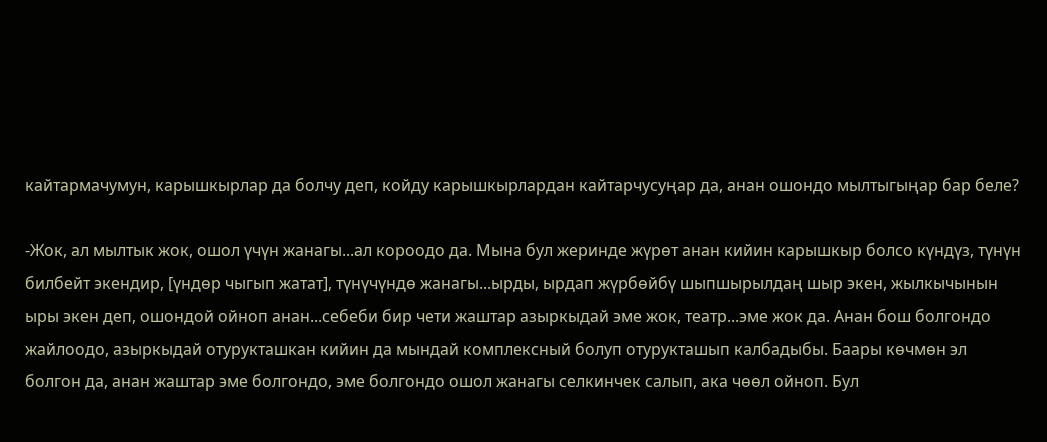кайтармачумун, карышкырлар да болчу деп, койду карышкырлардан кайтарчусуңар да, анан ошондо мылтыгыңар бар беле?

-Жок, ал мылтык жок, ошол үчүн жанагы...ал короодо да. Мына бул жеринде жүрөт анан кийин карышкыр болсо күндүз, түнүн билбейт экендир, [үндөр чыгып жатат], түнүчүндө жанагы...ырды, ырдап жүрбөйбү шыпшырылдаң шыр экен, жылкычынын ыры экен деп, ошондой ойноп анан...себеби бир чети жаштар азыркыдай эме жок, театр...эме жок да. Анан бош болгондо жайлоодо, азыркыдай отурукташкан кийин да мындай комплексный болуп отурукташып калбадыбы. Баары көчмөн эл болгон да, анан жаштар эме болгондо, эме болгондо ошол жанагы селкинчек салып, ака чөөл ойноп. Бул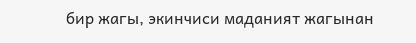бир жагы, экинчиси маданият жагынан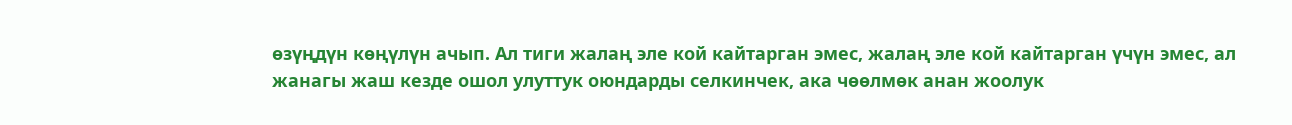өзүңдүн көңүлүн ачып. Ал тиги жалаң эле кой кайтарган эмес, жалаң эле кой кайтарган үчүн эмес, ал жанагы жаш кезде ошол улуттук оюндарды селкинчек, ака чөөлмөк анан жоолук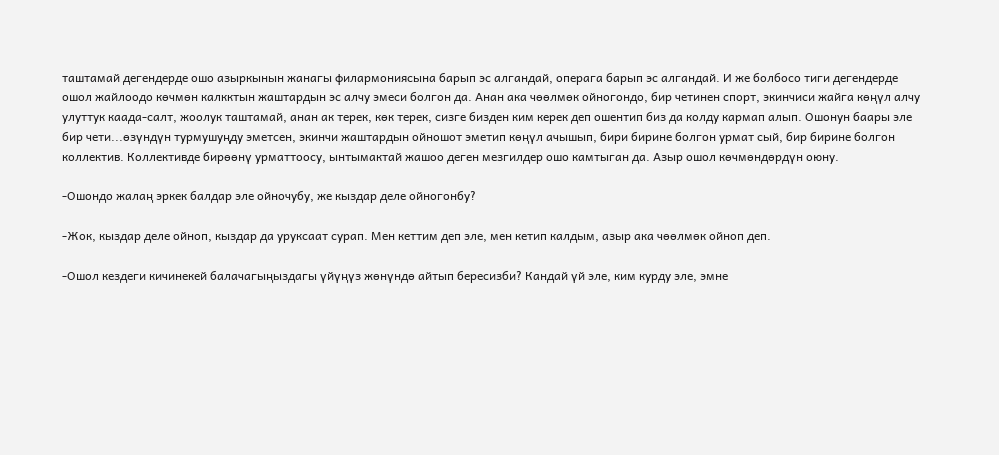таштамай дегендерде ошо азыркынын жанагы филармониясына барып эс алгандай, операга барып эс алгандай. И же болбосо тиги дегендерде ошол жайлоодо көчмөн калкктын жаштардын эс алчу эмеси болгон да. Анан ака чөөлмөк ойногондо, бир четинен спорт, экинчиси жайга көңүл алчу улуттук каада-салт, жоолук таштамай, анан ак терек, көк терек, сизге бизден ким керек деп ошентип биз да колду кармап алып. Ошонун баары эле бир чети...өзүндүн турмушуңду эметсен, экинчи жаштардын ойношот эметип көңүл ачышып, бири бирине болгон урмат сый, бир бирине болгон коллектив. Коллективде бирөөнү урматтоосу, ынтымактай жашоо деген мезгилдер ошо камтыган да. Азыр ошол көчмөндөрдүн оюну.

-Ошондо жалаң эркек балдар эле ойночубу, же кыздар деле ойногонбу?

-Жок, кыздар деле ойноп, кыздар да уруксаат сурап. Мен кеттим деп эле, мен кетип калдым, азыр ака чөөлмөк ойноп деп.

-Ошол кездеги кичинекей балачагыңыздагы үйүңүз жөнүндө айтып бересизби? Кандай үй эле, ким курду эле, эмне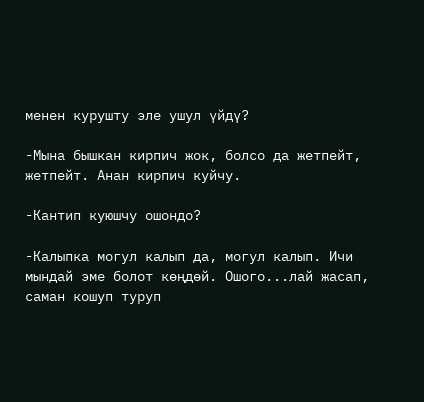менен курушту эле ушул үйдү?

-Мына бышкан кирпич жок, болсо да жетпейт, жетпейт. Анан кирпич куйчу.

-Кантип куюшчу ошондо?

-Калыпка могул калып да, могул калып. Ичи мындай эме болот көңдөй. Ошого...лай жасап, саман кошуп туруп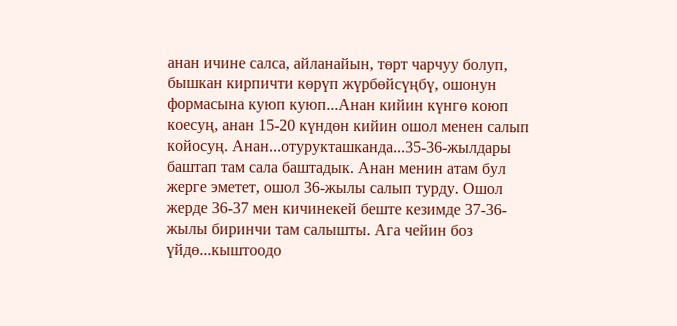анан ичине салса, айланайын, төрт чарчуу болуп, бышкан кирпичти көрүп жүрбөйсүңбү, ошонун формасына куюп куюп...Анан кийин күнгө коюп коесуң, анан 15-20 күндөн кийин ошол менен салып койосуң. Анан...отурукташканда...35-36-жылдары баштап там сала баштадык. Анан менин атам бул жерге эметет, ошол 36-жылы салып турду. Ошол жерде 36-37 мен кичинекей беште кезимде 37-36-жылы биринчи там салышты. Ага чейин боз үйдө...кыштоодо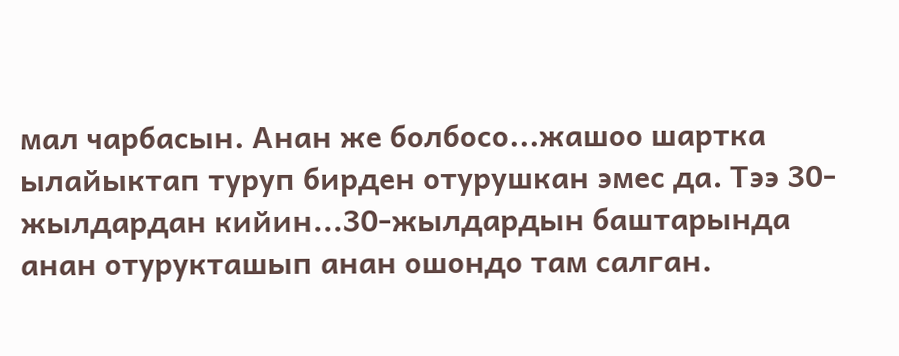мал чарбасын. Анан же болбосо...жашоо шартка ылайыктап туруп бирден отурушкан эмес да. Тээ 30-жылдардан кийин...30-жылдардын баштарында анан отурукташып анан ошондо там салган.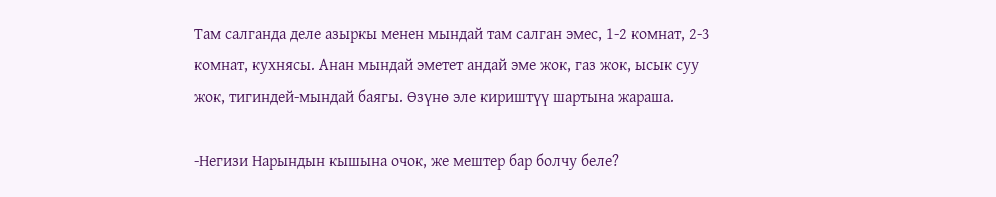Там салганда деле азыркы менен мындай там салган эмес, 1-2 комнат, 2-3 комнат, кухнясы. Анан мындай эметет андай эме жок, газ жок, ысык суу жок, тигиндей-мындай баягы. Өзүнө эле кириштүү шартына жараша.

-Негизи Нарындын кышына очок, же мештер бар болчу беле?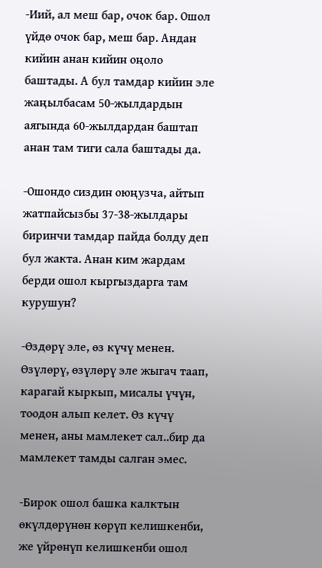-Иий, ал меш бар, очок бар. Ошол үйдө очок бар, меш бар. Андан кийин анан кийин оңоло баштады. А бул тамдар кийин эле жаңылбасам 50-жылдардын аягында 60-жылдардан баштап анан там тиги сала баштады да.

-Ошондо сиздин оюңузча, айтып жатпайсызбы 37-38-жылдары биринчи тамдар пайда болду деп бул жакта. Анан ким жардам берди ошол кыргыздарга там курушун?

-Өздөрү эле, өз күчү менен. Өзүлөрү, өзүлөрү эле жыгач таап, карагай кыркып, мисалы үчүн, тоодон алып келет. Өз күчү менен, аны мамлекет сал..бир да мамлекет тамды салган эмес.

-Бирок ошол башка калктын өкүлдөрүнөн көрүп келишкенби, же үйрөнүп келишкенби ошол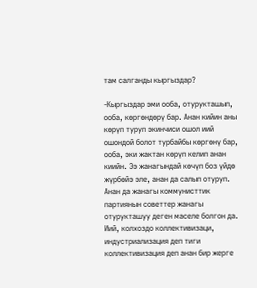там салганды кыргыздар?

-Кыргыздар эми ооба, отурукташып, ооба, көргөндөрү бар. Анан кийин аны көрүп туруп экинчиси ошол иий ошондой болот турбайбы көргөнү бар, ооба, эки жактан көрүп келип анан киийн. Ээ жанагындай көчүп боз үйдө жүрбөйэ эле, анан да салып отуруп. Анан да жанагы коммунисттик партиянын советтер жанагы отурукташуу деген маселе болгон да. Иий, колхоздо коллективизаци, индустриализация деп тиги коллективизация деп анан бир жерге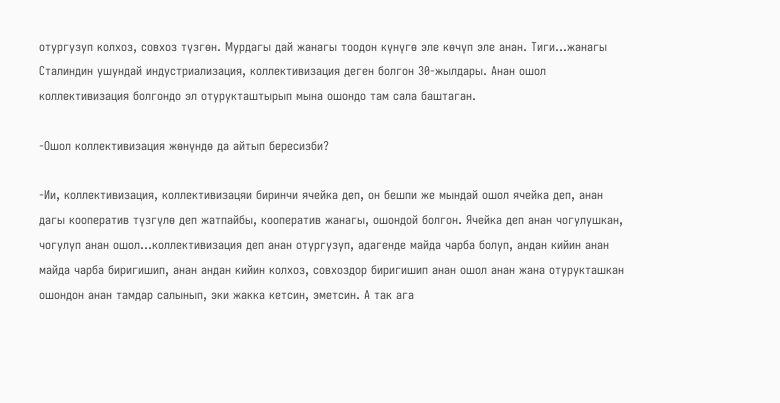отургузуп колхоз, совхоз түзгөн. Мурдагы дай жанагы тоодон күнүгө эле көчүп эле анан. Тиги...жанагы Сталиндин ушундай индустриализация, коллективизация деген болгон 30-жылдары. Анан ошол коллективизация болгондо эл отурукташтырып мына ошондо там сала баштаган.

-Ошол коллективизация жөнүндө да айтып бересизби?

-Ии, коллективизация, коллективизацяи биринчи ячейка деп, он бешпи же мындай ошол ячейка деп, анан дагы кооператив түзгүлө деп жатпайбы, кооператив жанагы, ошондой болгон. Ячейка деп анан чогулушкан, чогулуп анан ошол...коллективизация деп анан отургузуп, адагенде майда чарба болуп, андан кийин анан майда чарба биригишип, анан андан кийин колхоз, совхоздор биригишип анан ошол анан жана отурукташкан ошондон анан тамдар салынып, эки жакка кетсин, эметсин. А так ага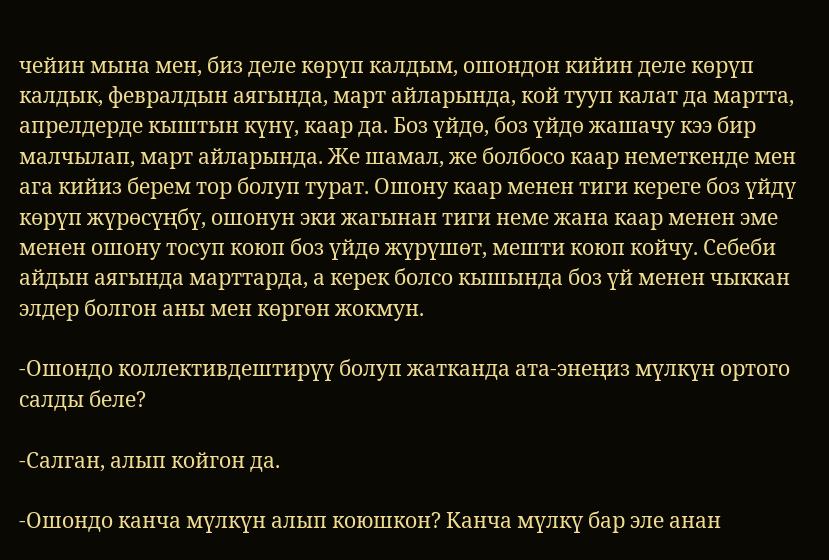чейин мына мен, биз деле көрүп калдым, ошондон кийин деле көрүп калдык, февралдын аягында, март айларында, кой тууп калат да мартта, апрелдерде кыштын күнү, каар да. Боз үйдө, боз үйдө жашачу кээ бир малчылап, март айларында. Же шамал, же болбосо каар неметкенде мен ага кийиз берем тор болуп турат. Ошону каар менен тиги кереге боз үйдү көрүп жүрөсүңбү, ошонун эки жагынан тиги неме жана каар менен эме менен ошону тосуп коюп боз үйдө жүрүшөт, мешти коюп койчу. Себеби айдын аягында марттарда, а керек болсо кышында боз үй менен чыккан элдер болгон аны мен көргөн жокмун.

-Ошондо коллективдештирүү болуп жатканда ата-энеңиз мүлкүн ортого салды беле?

-Салган, алып койгон да.

-Ошондо канча мүлкүн алып коюшкон? Канча мүлкү бар эле анан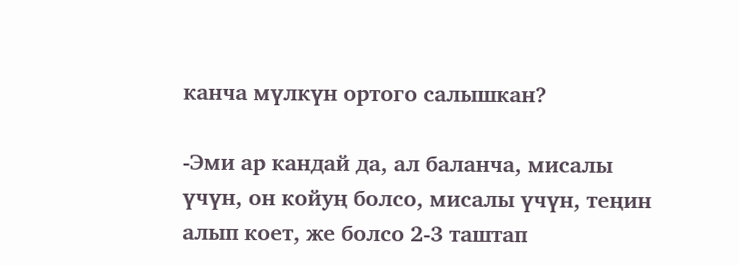канча мүлкүн ортого салышкан?

-Эми ар кандай да, ал баланча, мисалы үчүн, он койуң болсо, мисалы үчүн, теңин алып коет, же болсо 2-3 таштап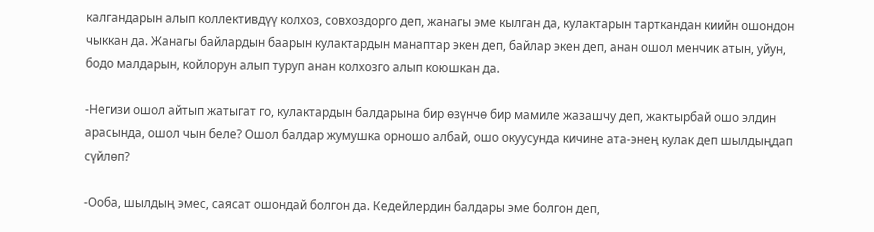калгандарын алып коллективдүү колхоз, совхоздорго деп, жанагы эме кылган да, кулактарын тарткандан киийн ошондон чыккан да. Жанагы байлардын баарын кулактардын манаптар экен деп, байлар экен деп, анан ошол менчик атын, уйун, бодо малдарын, койлорун алып туруп анан колхозго алып коюшкан да.

-Негизи ошол айтып жатыгат го, кулактардын балдарына бир өзүнчө бир мамиле жазашчу деп, жактырбай ошо элдин арасында, ошол чын беле? Ошол балдар жумушка орношо албай, ошо окуусунда кичине ата-энең кулак деп шылдыңдап сүйлөп?

-Ооба, шылдың эмес, саясат ошондай болгон да. Кедейлердин балдары эме болгон деп,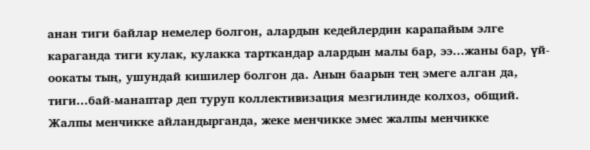анан тиги байлар немелер болгон, алардын кедейлердин карапайым элге караганда тиги кулак, кулакка тарткандар алардын малы бар, ээ...жаны бар, үй-оокаты тың, ушундай кишилер болгон да. Анын баарын тең эмеге алган да, тиги...бай-манаптар деп туруп коллективизация мезгилинде колхоз, общий. Жалпы менчикке айландырганда, жеке менчикке эмес жалпы менчикке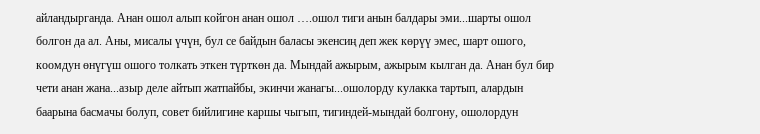айландырганда. Анан ошол алып койгон анан ошол ….ошол тиги анын балдары эми...шарты ошол болгон да ал. Аны, мисалы үчүн, бул се байдын баласы экенсиң деп жек көрүү эмес, шарт ошого, коомдун өнүгүш ошого толкать эткен түрткөн да. Мындай ажырым, ажырым кылган да. Анан бул бир чети анан жана...азыр деле айтып жатпайбы, экинчи жанагы...ошолорду кулакка тартып, алардын баарына басмачы болуп, совет бийлигине каршы чыгып, тигиндей-мындай болгону, ошолордун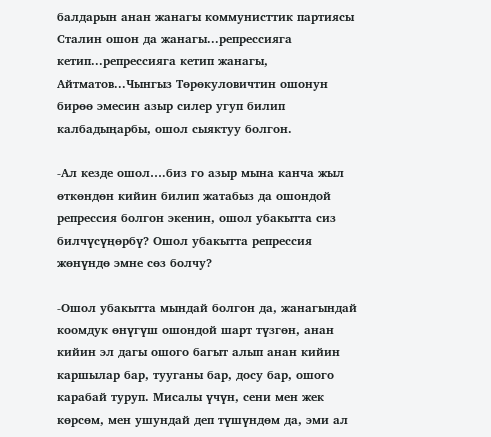балдарын анан жанагы коммунисттик партиясы Сталин ошон да жанагы...репрессияга кетип...репрессияга кетип жанагы, Айтматов...Чынгыз Төрөкуловичтин ошонун бирөө эмесин азыр силер угуп билип калбадыңарбы, ошол сыяктуу болгон.

-Ал кезде ошол….биз го азыр мына канча жыл өткөндөн кийин билип жатабыз да ошондой репрессия болгон экенин, ошол убакытта сиз билчүсүңөрбү? Ошол убакытта репрессия жөнүндө эмне сөз болчу?

-Ошол убакытта мындай болгон да, жанагындай коомдук өнүгүш ошондой шарт түзгөн, анан кийин эл дагы ошого багыт алып анан кийин каршылар бар, тууганы бар, досу бар, ошого карабай туруп. Мисалы үчүн, сени мен жек көрсөм, мен ушундай деп түшүндөм да, эми ал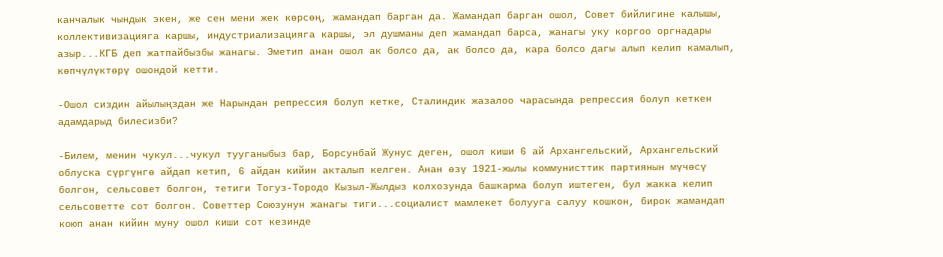канчалык чындык экен, же сен мени жек көрсөң, жамандап барган да. Жамандап барган ошол, Совет бийлигине калышы, коллективизацияга каршы, индустриализацияга каршы, эл душманы деп жамандап барса, жанагы уку коргоо оргнадары азыр...КГБ деп жатпайбызбы жанагы. Эметип анан ошол ак болсо да, ак болсо да, кара болсо дагы алып келип камалып, көпчүлүктөрү ошондой кетти.

-Ошол сиздин айылыңздан же Нарындан репрессия болуп кетке, Сталиндик жазалоо чарасында репрессия болуп кеткен адамдарыд билесизби?

-Билем, менин чукул...чукул тууганыбыз бар, Борсунбай Жунус деген, ошол киши 6 ай Архангельский, Архангельский облуска сүргүнгө айдап кетип, 6 айдан кийин акталып келген. Анан өзү 1921-жылы коммунисттик партиянын мүчөсү болгон, сельсовет болгон, тетиги Тогуз-Тородо Кызыл-Жылдыз колхозунда башкарма болуп иштеген, бул жакка келип сельсоветте сот болгон. Советтер Союзунун жанагы тиги...социалист мамлекет болууга салуу кошкон, бирок жамандап коюп анан кийин муну ошол киши сот кезинде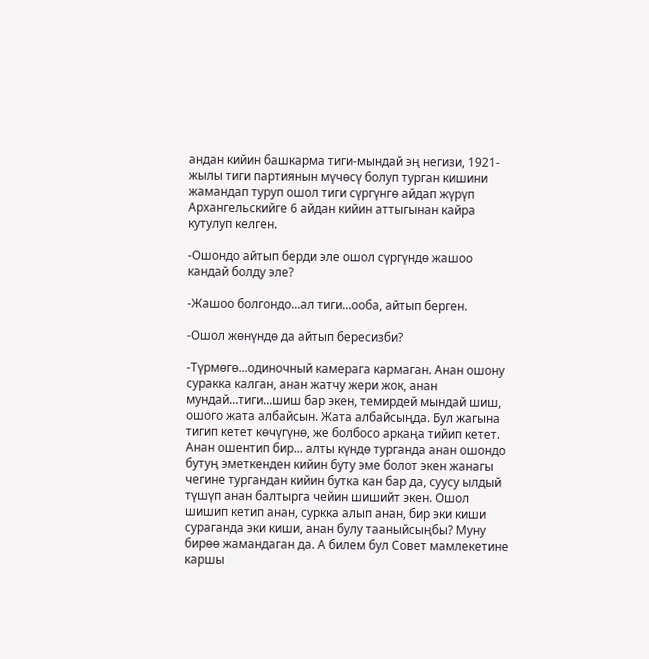андан кийин башкарма тиги-мындай эң негизи, 1921-жылы тиги партиянын мүчөсү болуп турган кишини жамандап туруп ошол тиги сүргүнгө айдап жүрүп Архангельскийге 6 айдан кийин аттыгынан кайра кутулуп келген.

-Ошондо айтып берди эле ошол сүргүндө жашоо кандай болду эле?

-Жашоо болгондо...ал тиги...ооба, айтып берген.

-Ошол жөнүндө да айтып бересизби?

-Түрмөгө...одиночный камерага кармаган. Анан ошону суракка калган, анан жатчу жери жок, анан мундай...тиги...шиш бар экен, темирдей мындай шиш, ошого жата албайсын. Жата албайсыңда. Бул жагына тигип кетет көчүгүнө, же болбосо аркаңа тийип кетет. Анан ошентип бир... алты күндө турганда анан ошондо бутуң эметкенден кийин буту эме болот экен жанагы чегине тургандан кийин бутка кан бар да, суусу ылдый түшүп анан балтырга чейин шишийт экен. Ошол шишип кетип анан, суркка алып анан, бир эки киши сураганда эки киши, анан булу тааныйсыңбы? Муну бирөө жамандаган да. А билем бул Совет мамлекетине каршы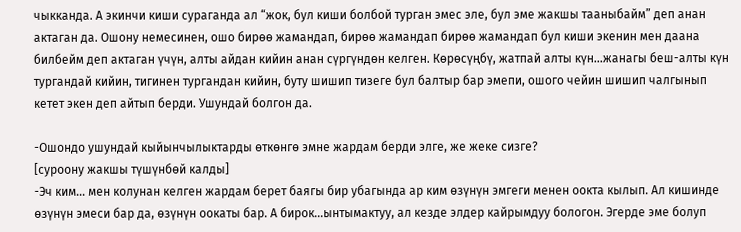чыкканда. А экинчи киши сураганда ал “жок, бул киши болбой турган эмес эле, бул эме жакшы тааныбайм” деп анан актаган да. Ошону немесинен, ошо бирөө жамандап, бирөө жамандап бирөө жамандап бул киши экенин мен даана билбейм деп актаган үчүн, алты айдан кийин анан сүргүндөн келген. Көрөсүңбү, жатпай алты күн...жанагы беш-алты күн тургандай кийин, тигинен тургандан кийин, буту шишип тизеге бул балтыр бар эмепи, ошого чейин шишип чалгынып кетет экен деп айтып берди. Ушундай болгон да.

-Ошондо ушундай кыйынчылыктарды өткөнгө эмне жардам берди элге, же жеке сизге?
[суроону жакшы түшүнбөй калды]
-Эч ким… мен колунан келген жардам берет баягы бир убагында ар ким өзүнүн эмгеги менен оокта кылып. Ал кишинде өзүнүн эмеси бар да, өзүнүн оокаты бар. А бирок...ынтымактуу, ал кезде элдер кайрымдуу бологон. Эгерде эме болуп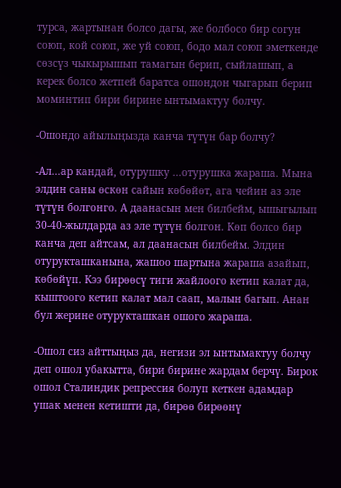турса, жартынан болсо дагы, же болбосо бир согун союп, кой союп, же уй союп, бодо мал союп эметкенде сөзсүз чыкырышып тамагын берип, сыйлашып, а керек болсо жетпей баратса ошондон чыгарып берип моминтип бири бирине ынтымактуу болчу.

-Ошондо айылыңызда канча түтүн бар болчу?

-Ал...ар кандай, отурушку ...отурушка жараша. Мына элдин саны өскөн сайын көбөйөт, ага чейин аз эле түтүн болгонго. А даанасын мен билбейм, ышыгылып 30-40-жылдарда аз эле түтүн болгон. Көп болсо бир канча деп айтсам, ал даанасын билбейм. Элдин отурукташканына, жашоо шартына жараша азайып, көбөйүп. Кээ бирөөсү тиги жайлоого кетип калат да, кыштоого кетип калат мал саап, малын багып. Анан бул жерине отурукташкан ошого жараша.

-Ошол сиз айттыңыз да, негизи эл ынтымактуу болчу деп ошол убакытта, бири бирине жардам берчү. Бирок ошол Сталиндик репрессия болуп кеткен адамдар ушак менен кетишти да, бирөө бирөөнү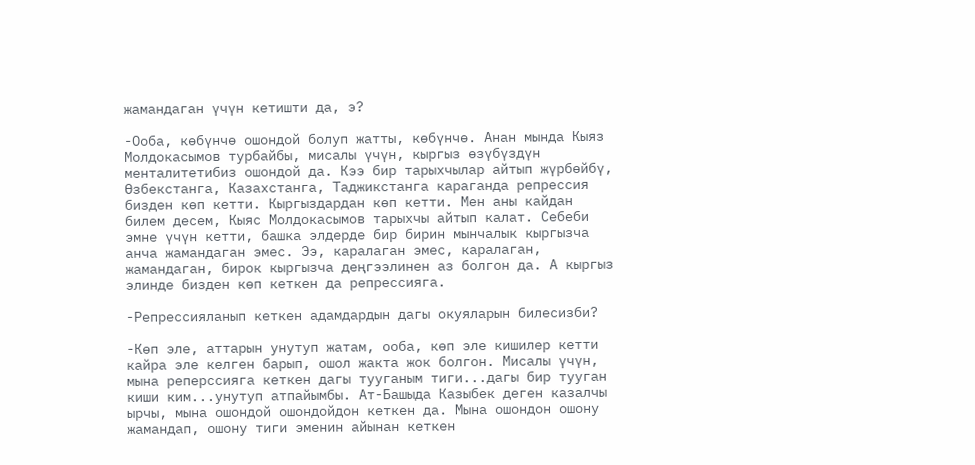жамандаган үчүн кетишти да, э?

-Ооба, көбүнчө ошондой болуп жатты, көбүнчө. Анан мында Кыяз Молдокасымов турбайбы, мисалы үчүн, кыргыз өзүбүздүн менталитетибиз ошондой да. Кээ бир тарыхчылар айтып жүрбөйбү, Өзбекстанга, Казахстанга, Таджикстанга караганда репрессия бизден көп кетти. Кыргыздардан көп кетти. Мен аны кайдан билем десем, Кыяс Молдокасымов тарыхчы айтып калат. Себеби эмне үчүн кетти, башка элдерде бир бирин мынчалык кыргызча анча жамандаган эмес. Ээ, каралаган эмес, каралаган, жамандаган, бирок кыргызча деңгээлинен аз болгон да. А кыргыз элинде бизден көп кеткен да репрессияга.

-Репрессияланып кеткен адамдардын дагы окуяларын билесизби?

-Көп эле, аттарын унутуп жатам, ооба, көп эле кишилер кетти кайра эле келген барып, ошол жакта жок болгон. Мисалы үчүн, мына реперссияга кеткен дагы тууганым тиги...дагы бир тууган киши ким...унутуп атпайымбы. Ат-Башыда Казыбек деген казалчы ырчы, мына ошондой ошондойдон кеткен да. Мына ошондон ошону жамандап, ошону тиги эменин айынан кеткен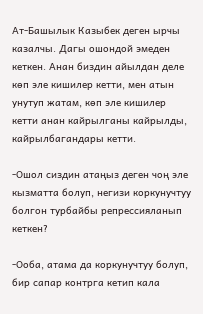Ат-Башылык Казыбек деген ырчы казалчы. Дагы ошондой эмеден кеткен. Анан биздин айылдан деле көп эле кишилер кетти, мен атын унутуп жатам, көп эле кишилер кетти анан кайрылганы кайрылды, кайрылбагандары кетти.

-Ошол сиздин атаңыз деген чоң эле кызматта болуп, негизи коркунучтуу болгон турбайбы репрессияланып кеткен?

-Ооба, атама да коркунучтуу болуп, бир сапар контрга кетип кала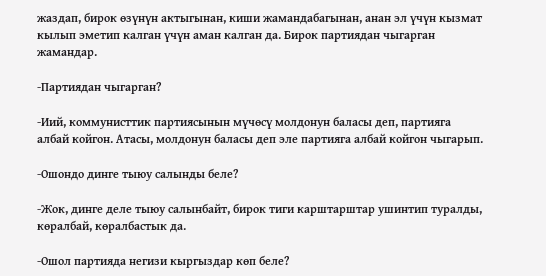жаздап, бирок өзүнүн актыгынан, киши жамандабагынан, анан эл үчүн кызмат кылып эметип калган үчүн аман калган да. Бирок партиядан чыгарган жамандар.

-Партиядан чыгарган?

-Иий, коммунисттик партиясынын мүчөсү молдонун баласы деп, партияга албай койгон. Атасы, молдонун баласы деп эле партияга албай койгон чыгарып.

-Ошондо динге тыюу салынды беле?

-Жок, динге деле тыюу салынбайт, бирок тиги карштарштар ушинтип туралды, көралбай, көралбастык да.

-Ошол партияда негизи кыргыздар көп беле?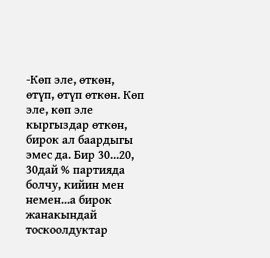-Көп эле, өткөн, өтүп, өтүп өткөн. Көп эле, көп эле кыргыздар өткөн, бирок ал баардыгы эмес да. Бир 30...20, 30дай % партияда болчу, кийин мен немен...а бирок жанакындай тоскоолдуктар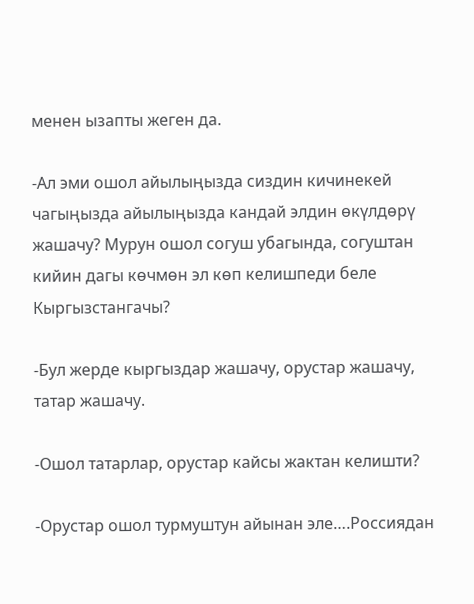менен ызапты жеген да.

-Ал эми ошол айылыңызда сиздин кичинекей чагыңызда айылыңызда кандай элдин өкүлдөрү жашачу? Мурун ошол согуш убагында, согуштан кийин дагы көчмөн эл көп келишпеди беле Кыргызстангачы?

-Бул жерде кыргыздар жашачу, орустар жашачу, татар жашачу.

-Ошол татарлар, орустар кайсы жактан келишти?

-Орустар ошол турмуштун айынан эле….Россиядан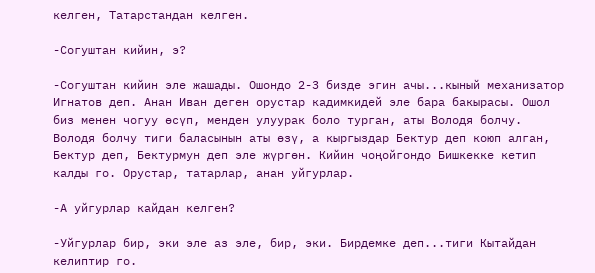келген, Татарстандан келген.

-Согуштан кийин, э?

-Согуштан кийин эле жашады. Ошондо 2-3 бизде эгин ачы...кыный механизатор Игнатов деп. Анан Иван деген орустар кадимкидей эле бара бакырасы. Ошол биз менен чогуу өсүп, менден улуурак боло турган, аты Володя болчу. Володя болчу тиги баласынын аты өзү, а кыргыздар Бектур деп коюп алган, Бектур деп, Бектурмун деп эле жүргөн. Кийин чоңойгондо Бишкекке кетип калды го. Орустар, татарлар, анан уйгурлар.

-А уйгурлар кайдан келген?

-Уйгурлар бир, эки эле аз эле, бир, эки. Бирдемке деп...тиги Кытайдан келиптир го.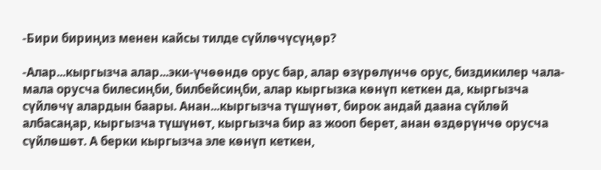-Бири бириңиз менен кайсы тилде сүйлөчүсүңөр?

-Алар...кыргызча алар...эки-үчөөндө орус бар, алар өзүрөлүнчө орус, биздикилер чала-мала орусча билесиңби, билбейсиңби, алар кыргызка көнүп кеткен да, кыргызча сүйлөчү алардын баары. Анан...кыргызча түшүнөт, бирок андай даана сүйлөй албасаңар, кыргызча түшүнөт, кыргызча бир аз жооп берет, анан өздөрүнчө орусча сүйлөшөт. А берки кыргызча эле көнүп кеткен,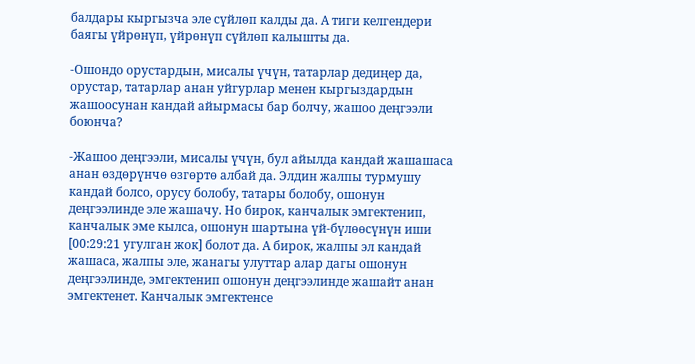балдары кыргызча эле сүйлөп калды да. А тиги келгендери баягы үйрөнүп, үйрөнүп сүйлөп калышты да.

-Ошондо орустардын, мисалы үчүн, татарлар дедиңер да, орустар, татарлар анан уйгурлар менен кыргыздардын жашоосунан кандай айырмасы бар болчу, жашоо деңгээли боюнча?

-Жашоо деңгээли, мисалы үчүн, бул айылда кандай жашашаса анан өздөрүнчө өзгөртө албай да. Элдин жалпы турмушу кандай болсо, орусу болобу, татары болобу, ошонун деңгээлинде эле жашачу. Но бирок, канчалык эмгектенип, канчалык эме кылса, ошонун шартына үй-бүлөөсүнүн иши [00:29:21 угулган жок] болот да. А бирок, жалпы эл кандай жашаса, жалпы эле, жанагы улуттар алар дагы ошонун деңгээлинде, эмгектенип ошонун деңгээлинде жашайт анан эмгектенет. Канчалык эмгектенсе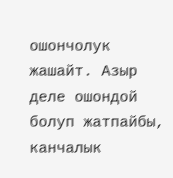ошончолук жашайт. Азыр деле ошондой болуп жатпайбы, канчалык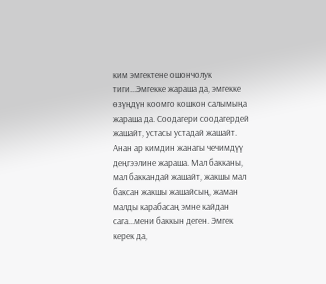ким эмгектене ошончолук тиги...Эмгекке жараша да, эмгекке өзүңдүн коомго кошкон салымыңа жараша да. Соодагери соодагердей жашайт, устасы устадай жашайт. Анан ар кимдин жанагы чечимдүү деңгээлине жараша. Мал бакканы, мал баккандай жашайт, жакшы мал баксан жакшы жашайсың, жаман малды карабасаң эмне кайдан сага...мени баккын деген. Эмгек керек да,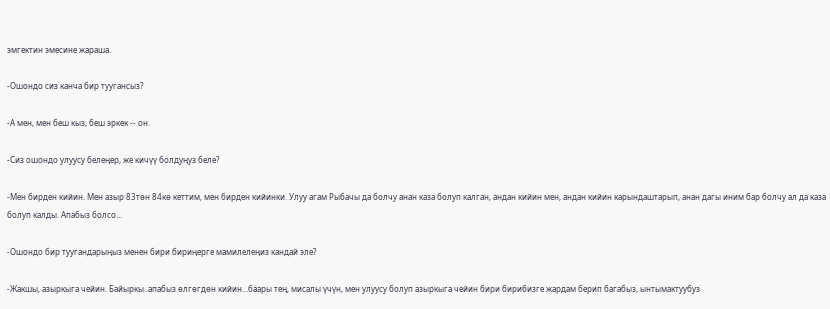эмгектин эмесине жараша.

-Ошондо сиз канча бир туугансыз?

-А мен, мен беш кыз, беш эркек -- он.

-Сиз ошондо улуусу белеңер, же кичүү болдуңуз беле?

-Мен бирден кийин. Мен азыр 83төн 84кө кеттим, мен бирден кийинки. Улуу агам Рыбачы да болчу анан каза болуп калган, андан кийин мен, андан кийин карындаштарып, анан дагы иним бар болчу ал да каза болуп калды. Апабыз болсо…

-Ошондо бир туугандарыңыз менен бири бириңерге мамилелеңиз кандай эле?

-Жакшы, азыркыга чейин. Байыркы..апабыз өлгөгдөн кийин...баары тең, мисалы үчүн, мен улуусу болуп азыркыга чейин бири бирибизге жардам берип багабыз, ынтымактуубуз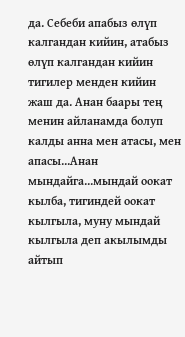да. Себеби апабыз өлүп калгандан кийин, атабыз өлүп калгандан кийин тигилер менден кийин жаш да. Анан баары тең менин айланамда болуп калды анна мен атасы, мен апасы...Анан мындайга...мындай оокат кылба, тигиндей оокат кылгыла, муну мындай кылгыла деп акылымды айтып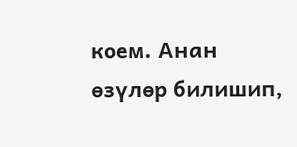коем. Анан өзүлөр билишип,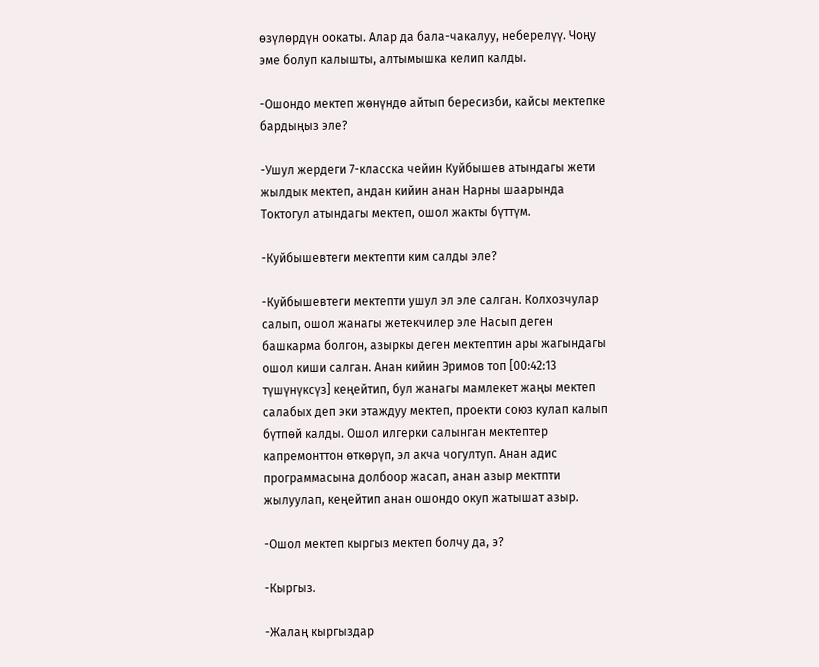өзүлөрдүн оокаты. Алар да бала-чакалуу, неберелүү. Чоңу эме болуп калышты, алтымышка келип калды.

-Ошондо мектеп жөнүндө айтып бересизби, кайсы мектепке бардыңыз эле?

-Ушул жердеги 7-класска чейин Куйбышев атындагы жети жылдык мектеп, андан кийин анан Нарны шаарында Токтогул атындагы мектеп, ошол жакты бүттүм.

-Куйбышевтеги мектепти ким салды эле?

-Куйбышевтеги мектепти ушул эл эле салган. Колхозчулар салып, ошол жанагы жетекчилер эле Насып деген башкарма болгон, азыркы деген мектептин ары жагындагы ошол киши салган. Анан кийин Эримов топ [00:42:13 түшүнүксүз] кеңейтип, бул жанагы мамлекет жаңы мектеп салабых деп эки этаждуу мектеп, проекти союз кулап калып бүтпөй калды. Ошол илгерки салынган мектептер капремонттон өткөрүп, эл акча чогултуп. Анан адис программасына долбоор жасап, анан азыр мектпти жылуулап, кеңейтип анан ошондо окуп жатышат азыр.

-Ошол мектеп кыргыз мектеп болчу да, э?

-Кыргыз.

-Жалаң кыргыздар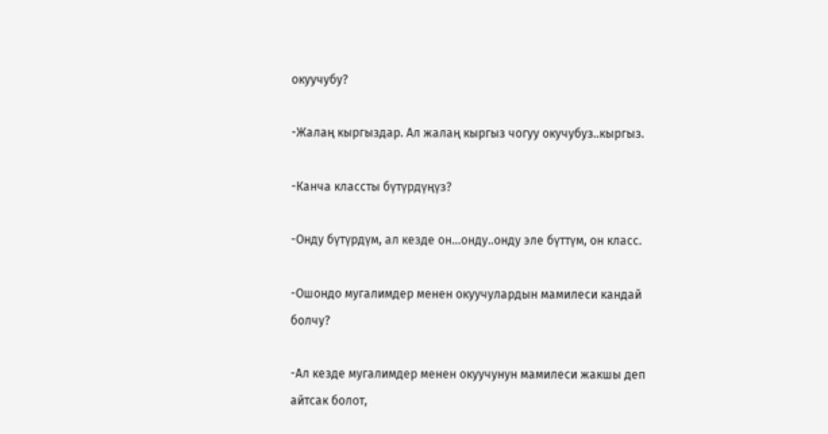окуучубу?

-Жалаң кыргыздар. Ал жалаң кыргыз чогуу окучубуз..кыргыз.

-Канча классты бүтүрдүңүз?

-Онду бүтүрдүм, ал кезде он...онду..онду эле бүттүм, он класс.

-Ошондо мугалимдер менен окуучулардын мамилеси кандай болчу?

-Ал кезде мугалимдер менен окуучунун мамилеси жакшы деп айтсак болот,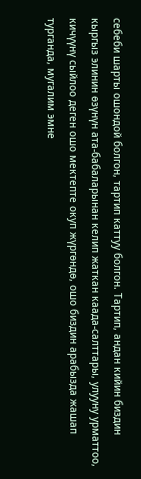себеби шарты ошондой болгон, тартип каттуу болгон. Тартип, андан кийин биздин кыргыз элинин өзүнүн ата-бабаларынан келип жаткан каада-салттары, улууну урматтоо, кичүүнү сыйлоо деген ошо мектепте окуп жүргөндө, ошо биздин арабызда жашап турганда, мугалим эмне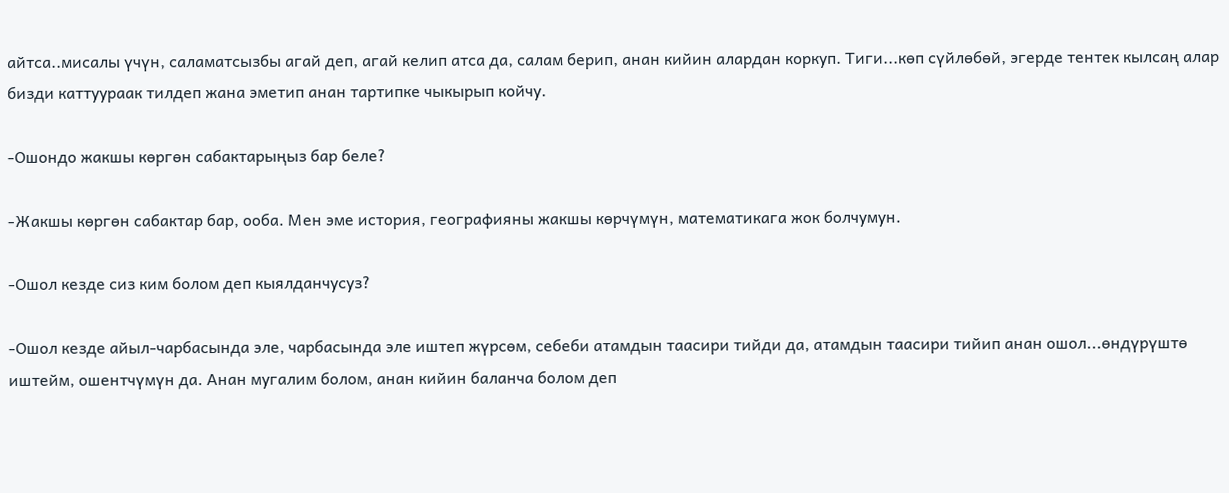айтса..мисалы үчүн, саламатсызбы агай деп, агай келип атса да, салам берип, анан кийин алардан коркуп. Тиги...көп сүйлөбөй, эгерде тентек кылсаң алар бизди каттуураак тилдеп жана эметип анан тартипке чыкырып койчу.

-Ошондо жакшы көргөн сабактарыңыз бар беле?

-Жакшы көргөн сабактар бар, ооба. Мен эме история, географияны жакшы көрчүмүн, математикага жок болчумун.

-Ошол кезде сиз ким болом деп кыялданчусуз?

-Ошол кезде айыл-чарбасында эле, чарбасында эле иштеп жүрсөм, себеби атамдын таасири тийди да, атамдын таасири тийип анан ошол...өндүрүштө иштейм, ошентчүмүн да. Анан мугалим болом, анан кийин баланча болом деп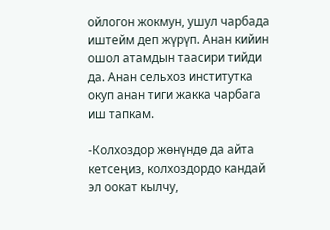ойлогон жокмун, ушул чарбада иштейм деп жүрүп. Анан кийин ошол атамдын таасири тийди да. Анан сельхоз институтка окуп анан тиги жакка чарбага иш тапкам.

-Колхоздор жөнүндө да айта кетсеңиз, колхоздордо кандай эл оокат кылчу,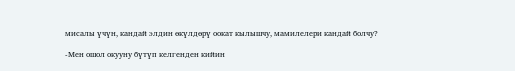мисалы үчүн, кандай элдин өкүлдөрү оокат кылышчу, мамилелери кандай болчу?

-Мен ошол окууну бүтүп келгенден кийин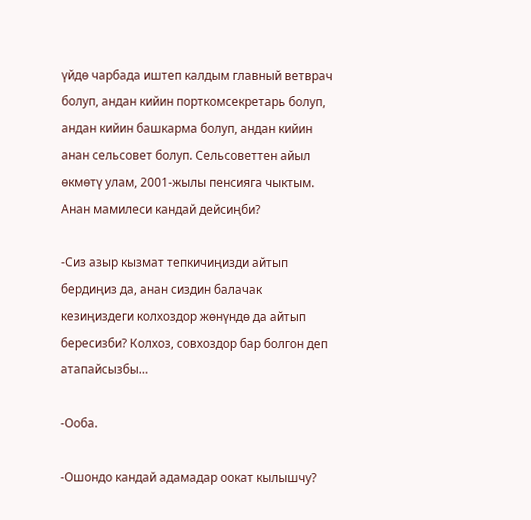үйдө чарбада иштеп калдым главный ветврач болуп, андан кийин порткомсекретарь болуп, андан кийин башкарма болуп, андан кийин анан сельсовет болуп. Сельсоветтен айыл өкмөтү улам, 2001-жылы пенсияга чыктым. Анан мамилеси кандай дейсиңби?

-Сиз азыр кызмат тепкичиңизди айтып бердиңиз да, анан сиздин балачак кезиңиздеги колхоздор жөнүндө да айтып бересизби? Колхоз, совхоздор бар болгон деп атапайсызбы…

-Ооба.

-Ошондо кандай адамадар оокат кылышчу?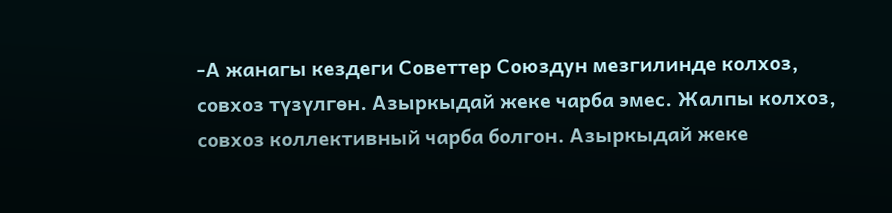-А жанагы кездеги Советтер Союздун мезгилинде колхоз, совхоз түзүлгөн. Азыркыдай жеке чарба эмес. Жалпы колхоз, совхоз коллективный чарба болгон. Азыркыдай жеке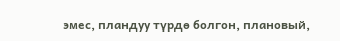эмес, пландуу түрдө болгон, плановый,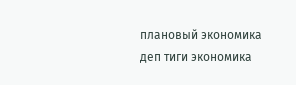плановый экономика деп тиги экономика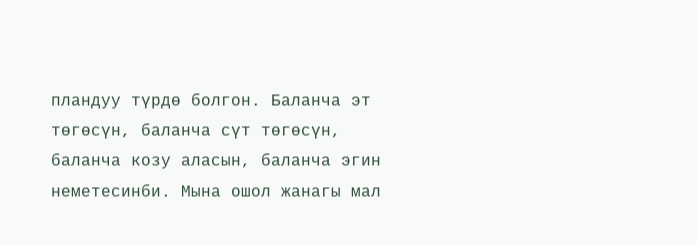пландуу түрдө болгон. Баланча эт төгөсүн, баланча сүт төгөсүн, баланча козу аласын, баланча эгин неметесинби. Мына ошол жанагы мал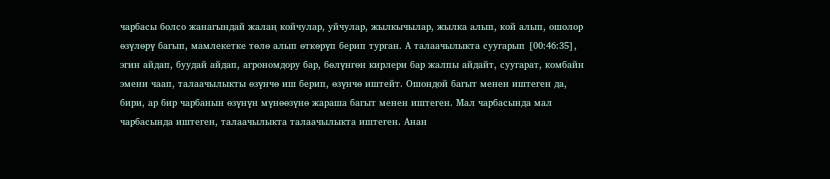чарбасы болсо жанагындай жалаң койчулар, уйчулар, жылкычылар, жылка алып, кой алып, ошолор өзүлөрү багып, мамлекетке төлө алып өткөрүп берип турган. А талаачылыкта суугарып [00:46:35], эгин айдап, буудай айдап, агрономдору бар, бөлүнгөн кирлери бар жалпы айдайт, суугарат, комбайн эмени чаап, талаачылыкты өзүнчө иш берип, өзүнчө иштейт. Ошондой багыт менен иштеген да, бири, ар бир чарбанын өзүнүн мүнөөзүнө жараша багыт менен иштеген. Мал чарбасында мал чарбасында иштеген, талаачылыкта талаачылыкта иштеген. Анан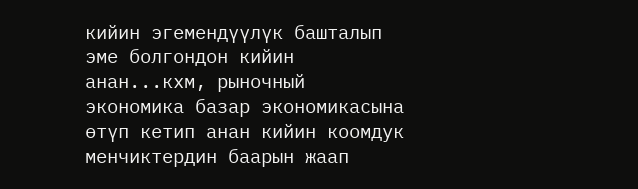кийин эгемендүүлүк башталып эме болгондон кийин анан...кхм, рыночный экономика базар экономикасына өтүп кетип анан кийин коомдук менчиктердин баарын жаап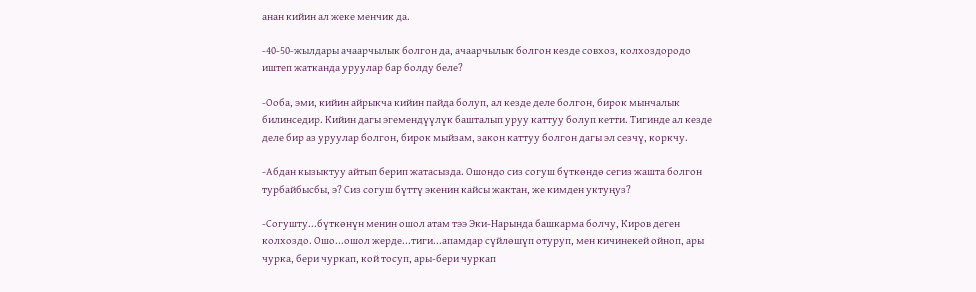анан кийин ал жеке менчик да.

-40-50-жылдары ачаарчылык болгон да, ачаарчылык болгон кезде совхоз, колхоздородо иштеп жатканда уруулар бар болду беле?

-Ооба, эми, кийин айрыкча кийин пайда болуп, ал кезде деле болгон, бирок мынчалык билинседир. Кийин дагы эгемендүүлүк башталып уруу каттуу болуп кетти. Тигинде ал кезде деле бир аз уруулар болгон, бирок мыйзам, закон каттуу болгон дагы эл сезчү, коркчу.

-Абдан кызыктуу айтып берип жатасызда. Ошондо сиз согуш бүткөндө сегиз жашта болгон турбайбысбы, э? Сиз согуш бүттү экенин кайсы жактан, же кимден уктуңуз?

-Согушту...бүткөнүн менин ошол атам тээ Эки-Нарында башкарма болчу, Киров деген колхоздо. Ошо...ошол жерде...тиги...апамдар сүйлөшүп отуруп, мен кичинекей ойноп, ары чурка, бери чуркап, кой тосуп, ары-бери чуркап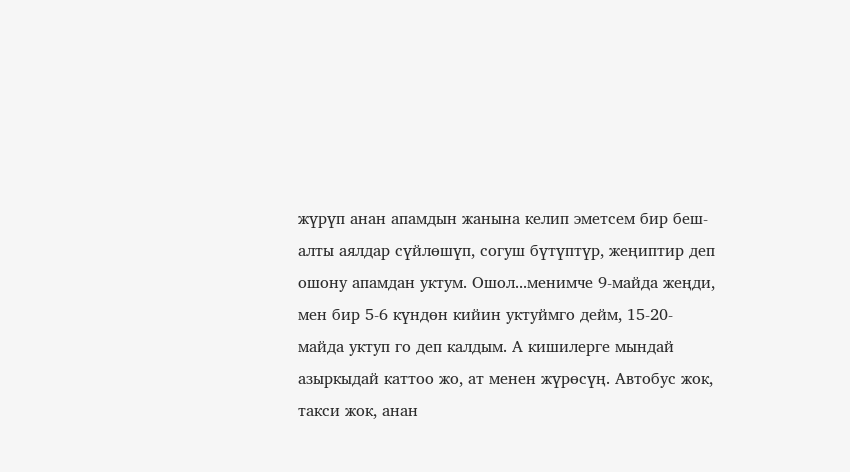жүрүп анан апамдын жанына келип эметсем бир беш-алты аялдар сүйлөшүп, согуш бүтүптүр, жеңиптир деп ошону апамдан уктум. Ошол...менимче 9-майда жеңди, мен бир 5-6 күндөн кийин уктуймго дейм, 15-20-майда уктуп го деп калдым. А кишилерге мындай азыркыдай каттоо жо, ат менен жүрөсүң. Автобус жок, такси жок, анан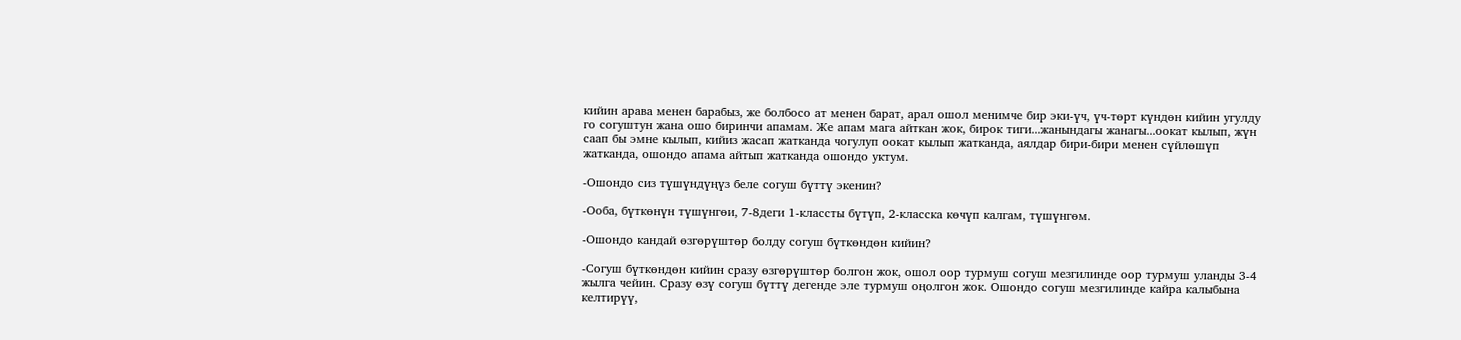кийин арава менен барабыз, же болбосо ат менен барат, арал ошол менимче бир эки-үч, үч-төрт күндөн кийин угулду го согуштун жана ошо биринчи апамам. Же апам мага айткан жок, бирок тиги...жанындагы жанагы...оокат кылып, жүн саап бы эмне кылып, кийиз жасап жатканда чогулуп оокат кылып жатканда, аялдар бири-бири менен сүйлөшүп жатканда, ошондо апама айтып жатканда ошондо уктум.

-Ошондо сиз түшүндүңүз беле согуш бүттү экенин?

-Ооба, бүткөнүн түшүнгөи, 7-8деги 1-классты бүтүп, 2-класска көчүп калгам, түшүнгөм.

-Ошондо кандай өзгөрүштөр болду согуш бүткөндөн кийин?

-Согуш бүткөндөн кийин сразу өзгөрүштөр болгон жок, ошол оор турмуш согуш мезгилинде оор турмуш уланды 3-4 жылга чейин. Сразу өзү согуш бүттү дегенде эле турмуш оңолгон жок. Ошондо согуш мезгилинде кайра калыбына келтирүү,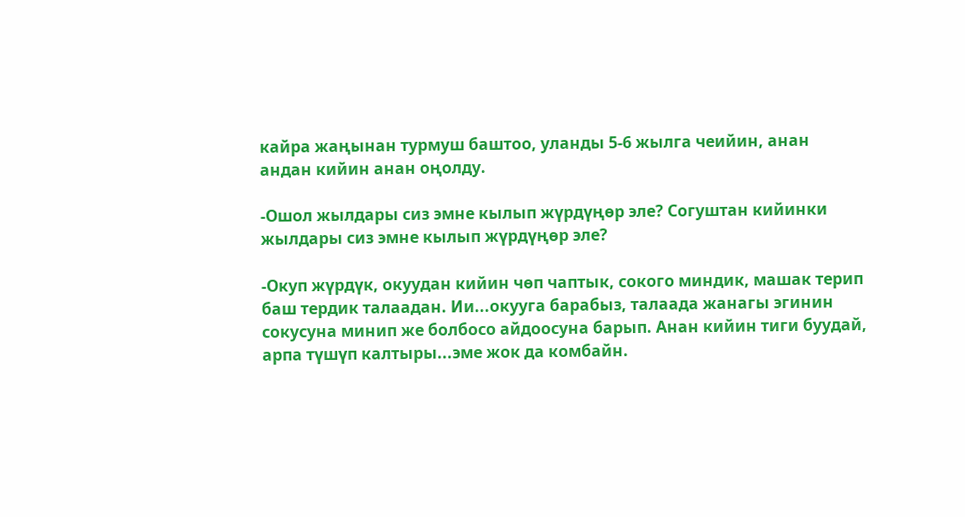кайра жаңынан турмуш баштоо, уланды 5-6 жылга чеийин, анан андан кийин анан оңолду.

-Ошол жылдары сиз эмне кылып жүрдүңөр эле? Согуштан кийинки жылдары сиз эмне кылып жүрдүңөр эле?

-Окуп жүрдүк, окуудан кийин чөп чаптык, сокого миндик, машак терип баш тердик талаадан. Ии...окууга барабыз, талаада жанагы эгинин сокусуна минип же болбосо айдоосуна барып. Анан кийин тиги буудай, арпа түшүп калтыры...эме жок да комбайн.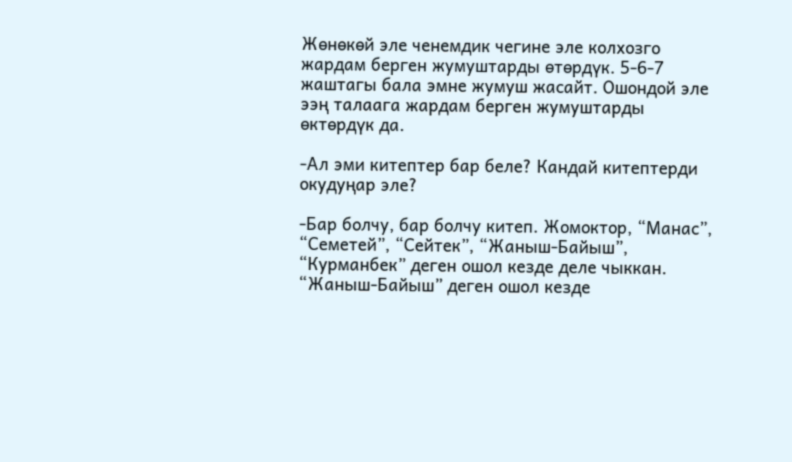Жөнөкөй эле ченемдик чегине эле колхозго жардам берген жумуштарды өтөрдүк. 5-6-7 жаштагы бала эмне жумуш жасайт. Ошондой эле ээң талаага жардам берген жумуштарды өктөрдүк да.

-Ал эми китептер бар беле? Кандай китептерди окудуңар эле?

-Бар болчу, бар болчу китеп. Жомоктор, “Манас”, “Семетей”, “Сейтек”, “Жаныш-Байыш”, “Курманбек” деген ошол кезде деле чыккан. “Жаныш-Байыш” деген ошол кезде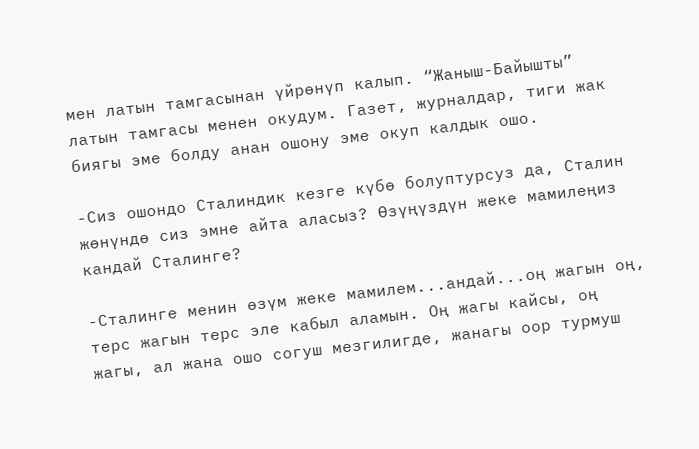мен латын тамгасынан үйрөнүп калып. “Жаныш-Байышты” латын тамгасы менен окудум. Газет, журналдар, тиги жак биягы эме болду анан ошону эме окуп калдык ошо.

-Сиз ошондо Сталиндик кезге күбө болуптурсуз да, Сталин жөнүндө сиз эмне айта аласыз? Өзүңүздүн жеке мамилеңиз кандай Сталинге?

-Сталинге менин өзүм жеке мамилем...андай...оң жагын оң, терс жагын терс эле кабыл аламын. Оң жагы кайсы, оң жагы, ал жана ошо согуш мезгилигде, жанагы оор турмуш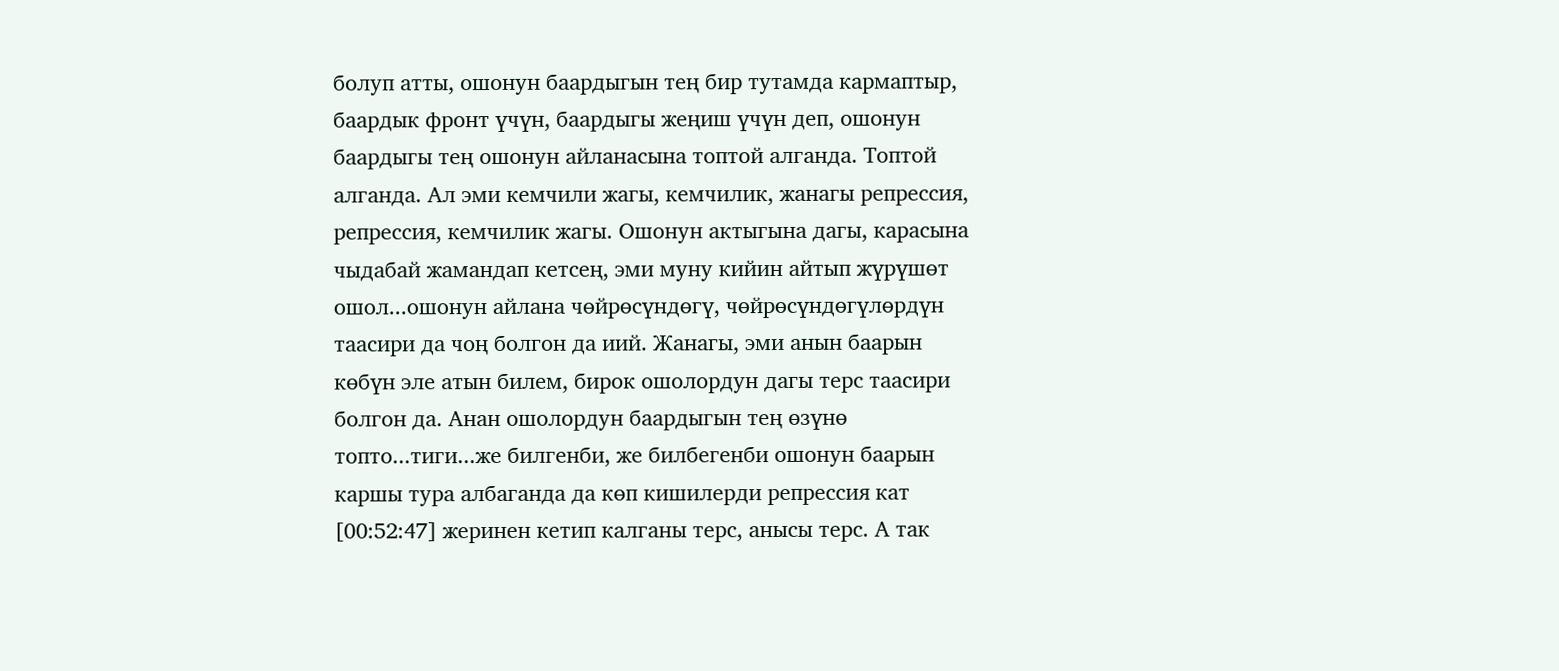болуп атты, ошонун баардыгын тең бир тутамда кармаптыр, баардык фронт үчүн, баардыгы жеңиш үчүн деп, ошонун баардыгы тең ошонун айланасына топтой алганда. Топтой алганда. Ал эми кемчили жагы, кемчилик, жанагы репрессия, репрессия, кемчилик жагы. Ошонун актыгына дагы, карасына чыдабай жамандап кетсең, эми муну кийин айтып жүрүшөт ошол...ошонун айлана чөйрөсүндөгү, чөйрөсүндөгүлөрдүн таасири да чоң болгон да иий. Жанагы, эми анын баарын көбүн эле атын билем, бирок ошолордун дагы терс таасири болгон да. Анан ошолордун баардыгын тең өзүнө топто...тиги...же билгенби, же билбегенби ошонун баарын каршы тура албаганда да көп кишилерди репрессия кат [00:52:47] жеринен кетип калганы терс, анысы терс. А так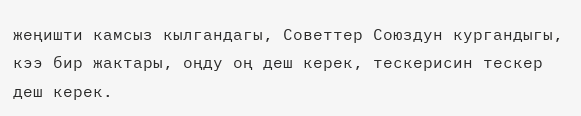жеңишти камсыз кылгандагы, Советтер Союздун кургандыгы, кээ бир жактары, оңду оң деш керек, тескерисин тескер деш керек.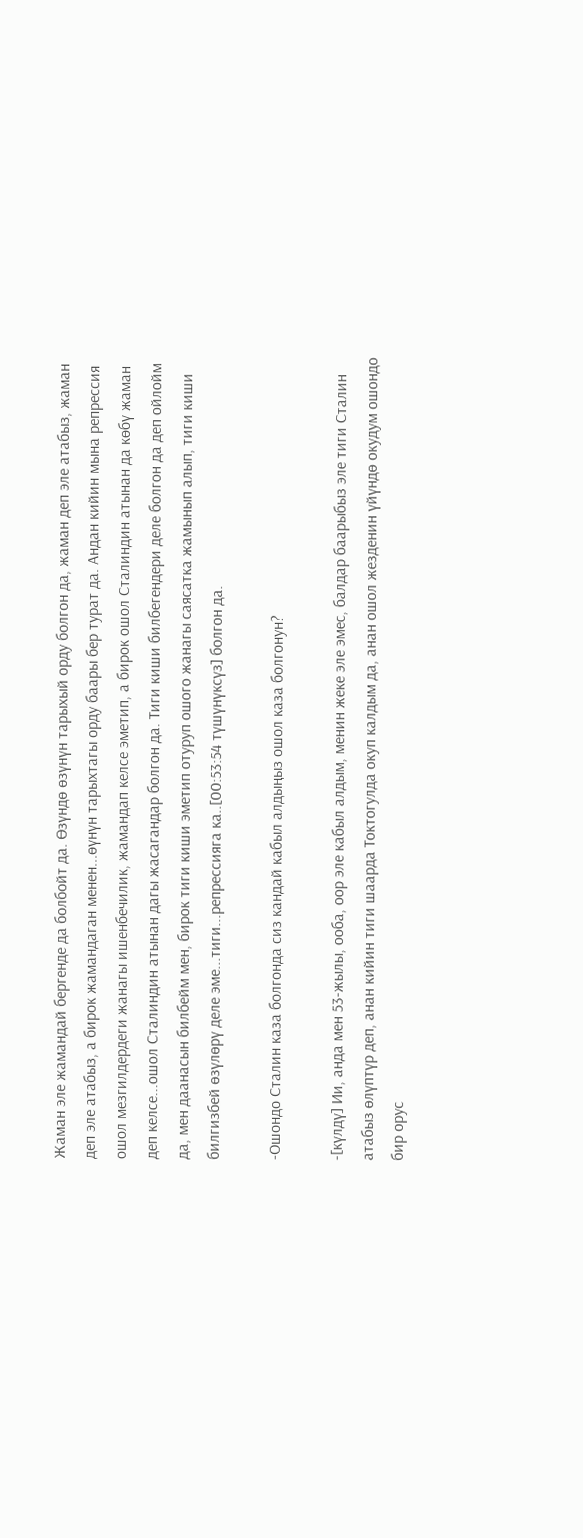Жаман эле жамандай бергенде да болбойт да. Өзүндө өзүнүн тарыхый орду болгон да, жаман деп эле атабыз, жаман деп эле атабыз, а бирок жамандаган менен...өүнүн тарыхтагы орду баары бер турат да. Андан кийин мына репрессия ошол мезгилдердеги жанагы ишенбечилик, жамандап келсе эметип, а бирок ошол Сталиндин атынан да көбү жаман деп келсе...ошол Сталиндин атынан дагы жасагандар болгон да. Тиги киши билбегендери деле болгон да деп ойлойм да, мен даанасын билбейм мен, бирок тиги киши эметип отуруп ошого жанагы саясатка жамынып алып, тиги киши билгизбей өзүлөрү деле эме...тиги...репрессияга ка..[00:53:54 түшүнүксүз] болгон да.

-Ошондо Сталин каза болгонда сиз кандай кабыл алдыңыз ошол каза болгонун?

-[күлдү] Ии, анда мен 53-жылы, ооба, оор эле кабыл алдым, менин жеке эле эмес, балдар баарыбыз эле тиги Сталин атабыз өлүптүр деп, анан кийин тиги шаарда Токтогулда окуп калдым да, анан ошол жезденин үйүндө окудум ошондо бир орус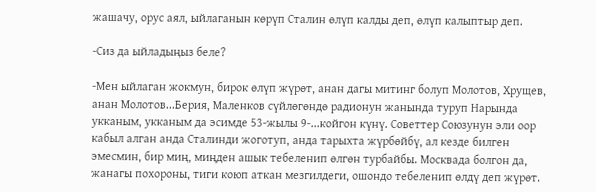жашачу, орус аял, ыйлаганын көрүп Сталин өлүп калды деп, өлүп калыптыр деп.

-Сиз да ыйладыңыз беле?

-Мен ыйлаган жокмун, бирок өлүп жүрөт, анан дагы митинг болуп Молотов, Хрущев, анан Молотов...Берия, Маленков сүйлөгөндө радионун жанында туруп Нарында укканым, укканым да эсимде 53-жылы 9-...койгон күнү. Советтер Союзунун эли оор кабыл алган анда Сталинди жоготуп, анда тарыхта жүрбөйбү, ал кезде билген эмесмин, бир миң, миңден ашык тебеленип өлгөн турбайбы. Москвада болгон да, жанагы похороны, тиги коюп аткан мезгилдеги, ошондо тебеленип өлдү деп жүрөт.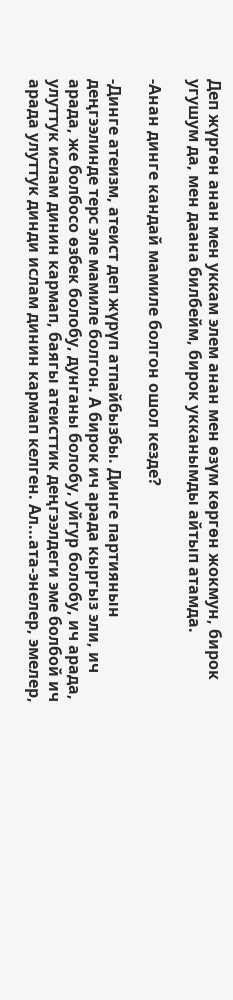Деп жүргөн анан мен уккам элем анан мен өзүм көргөн жокмун, бирок угушум да, мен даана билбейм, бирок укканымды айтып атамда.

-Анан динге кандай мамиле болгон ошол кезде?

-Динге атеизм, атеист деп жүрүп атпайбызбы. Динге партиянын деңгээлинде терс эле мамиле болгон. А бирок ич арада кыргыз эли, ич арада, же болбосо өзбек болобу, дунганы болобу, уйгур болобу, ич арада, улуттук ислам динин кармап, баягы атеисттик деңгээлдеги эме болбой ич арада улуттук динди ислам динин кармап келген. Ал...ата-энелер, эмелер,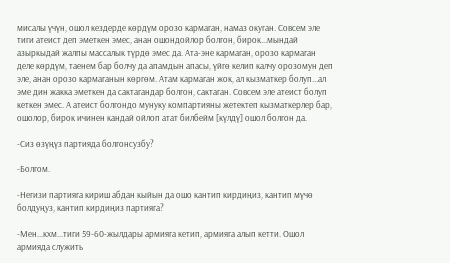мисалы үчүн, ошол кездерде көрдүм орозо кармаган, намаз окуган. Совсем эле тиги атеист деп эметкен эмес, анан ошондойлор болгон, бирок...мындай азыркыдай жалпы массалык түрдө эмес да. Ата-эне кармаган, орозо кармаган деле көрдүм, таенем бар болчу да апамдын апасы, үйгө келип калчу орозомун деп эле, анан орозо кармаганын көргөм. Атам кармаган жок, ал кызматкер болуп...ал эме дин жакка эметкен да сактагандар болгон, сактаган. Совсем эле атеист болуп кеткен эмес. А атеист болгондо мунуку компартияны жетектеп кызматкерлер бар, ошолор, бирок ичинен кандай ойлоп атат билбейм [күлдү] ошол болгон да.

-Сиз өзүңүз партияда болгонсузбу?

-Болгом.

-Негизи партияга кириш абдан кыйын да ошо кантип кирдиңиз, кантип мүчө болдуңуз, кантип кирдиңиз партияга?

-Мен...кхм...тиги 59-60-жылдары армияга кетип, армияга алып кетти. Ошол армияда служить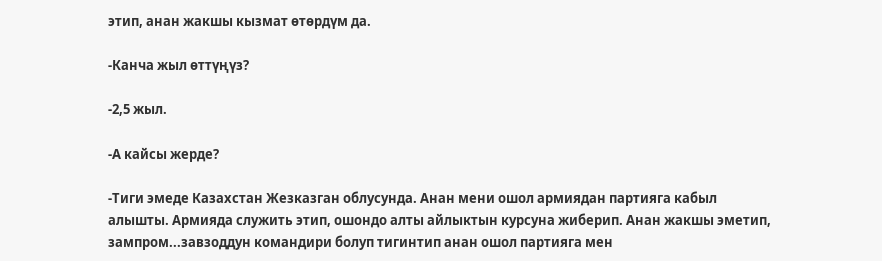этип, анан жакшы кызмат өтөрдүм да.

-Канча жыл өттүңүз?

-2,5 жыл.

-А кайсы жерде?

-Тиги эмеде Казахстан Жезказган облусунда. Анан мени ошол армиядан партияга кабыл алышты. Армияда служить этип, ошондо алты айлыктын курсуна жиберип. Анан жакшы эметип, зампром...завзоддун командири болуп тигинтип анан ошол партияга мен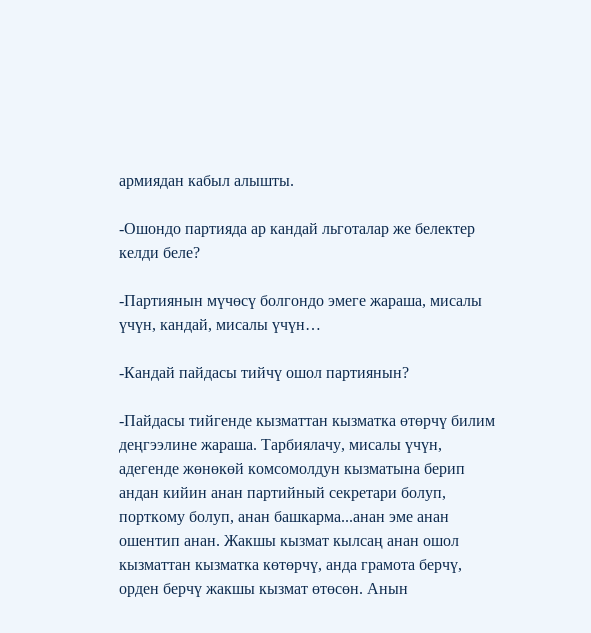армиядан кабыл алышты.

-Ошондо партияда ар кандай льготалар же белектер келди беле?

-Партиянын мүчөсү болгондо эмеге жараша, мисалы үчүн, кандай, мисалы үчүн…

-Кандай пайдасы тийчү ошол партиянын?

-Пайдасы тийгенде кызматтан кызматка өтөрчү билим деңгээлине жараша. Тарбиялачу, мисалы үчүн, адегенде жөнөкөй комсомолдун кызматына берип андан кийин анан партийный секретари болуп, порткому болуп, анан башкарма...анан эме анан ошентип анан. Жакшы кызмат кылсаң анан ошол кызматтан кызматка көтөрчү, анда грамота берчү, орден берчү жакшы кызмат өтөсөн. Анын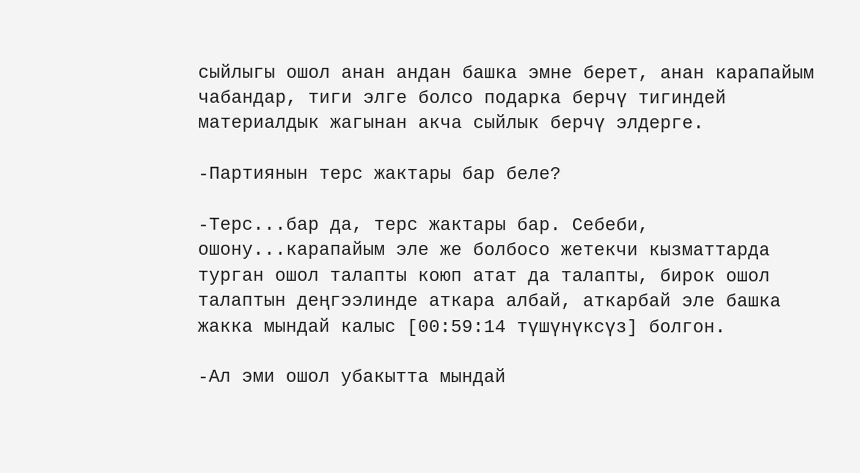сыйлыгы ошол анан андан башка эмне берет, анан карапайым чабандар, тиги элге болсо подарка берчү тигиндей материалдык жагынан акча сыйлык берчү элдерге.

-Партиянын терс жактары бар беле?

-Терс...бар да, терс жактары бар. Себеби, ошону...карапайым эле же болбосо жетекчи кызматтарда турган ошол талапты коюп атат да талапты, бирок ошол талаптын деңгээлинде аткара албай, аткарбай эле башка жакка мындай калыс [00:59:14 түшүнүксүз] болгон.

-Ал эми ошол убакытта мындай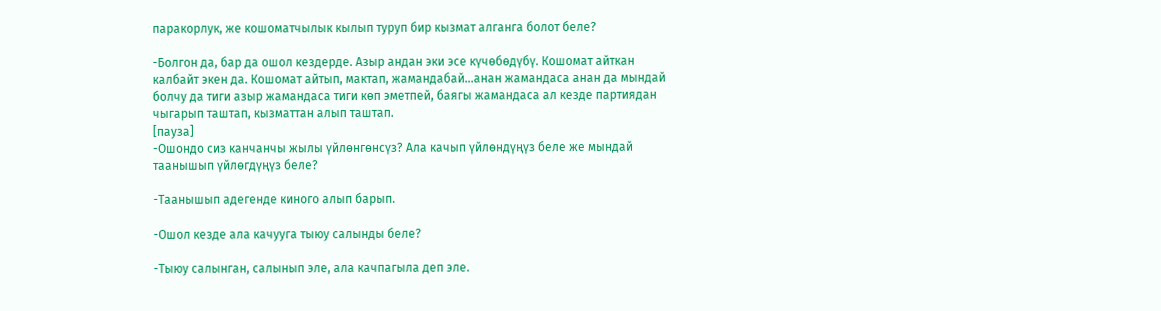паракорлук, же кошоматчылык кылып туруп бир кызмат алганга болот беле?

-Болгон да, бар да ошол кездерде. Азыр андан эки эсе күчөбөдүбү. Кошомат айткан калбайт экен да. Кошомат айтып, мактап, жамандабай...анан жамандаса анан да мындай болчу да тиги азыр жамандаса тиги көп эметпей, баягы жамандаса ал кезде партиядан чыгарып таштап, кызматтан алып таштап.
[пауза]
-Ошондо сиз канчанчы жылы үйлөнгөнсүз? Ала качып үйлөндүңүз беле же мындай таанышып үйлөгдүңүз беле?

-Таанышып адегенде киного алып барып.

-Ошол кезде ала качууга тыюу салынды беле?

-Тыюу салынган, салынып эле, ала качпагыла деп эле.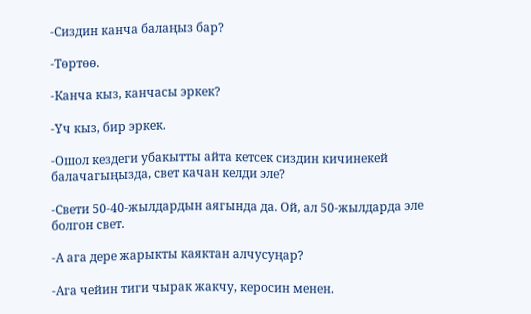-Сиздин канча балаңыз бар?

-Төртөө.

-Канча кыз, канчасы эркек?

-Үч кыз, бир эркек.

-Ошол кездеги убакытты айта кетсек сиздин кичинекей балачагыңызда, свет качан келди эле?

-Свети 50-40-жылдардын аягында да. Ой, ал 50-жылдарда эле болгон свет.

-А ага дере жарыкты каяктан алчусуңар?

-Ага чейин тиги чырак жакчу, керосин менен.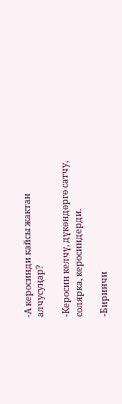-А керосинди кайсы жактан алчусуңар?

-Керосин келчү, дүкөндөргө сатчу, солярка, керосиндерди.

-Биринчи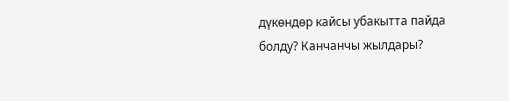дүкөндөр кайсы убакытта пайда болду? Канчанчы жылдары?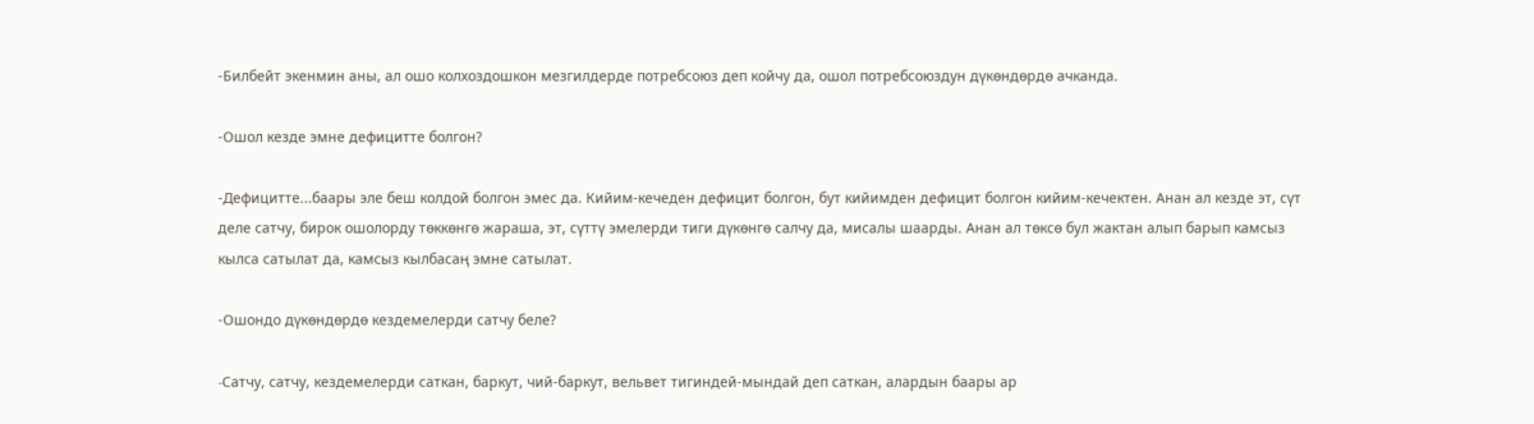-Билбейт экенмин аны, ал ошо колхоздошкон мезгилдерде потребсоюз деп койчу да, ошол потребсоюздун дүкөндөрдө ачканда.

-Ошол кезде эмне дефицитте болгон?

-Дефицитте...баары эле беш колдой болгон эмес да. Кийим-кечеден дефицит болгон, бут кийимден дефицит болгон кийим-кечектен. Анан ал кезде эт, сүт деле сатчу, бирок ошолорду төккөнгө жараша, эт, сүттү эмелерди тиги дүкөнгө салчу да, мисалы шаарды. Анан ал төксө бул жактан алып барып камсыз кылса сатылат да, камсыз кылбасаң эмне сатылат.

-Ошондо дүкөндөрдө кездемелерди сатчу беле?

-Cатчу, сатчу, кездемелерди саткан, баркут, чий-баркут, вельвет тигиндей-мындай деп саткан, алардын баары ар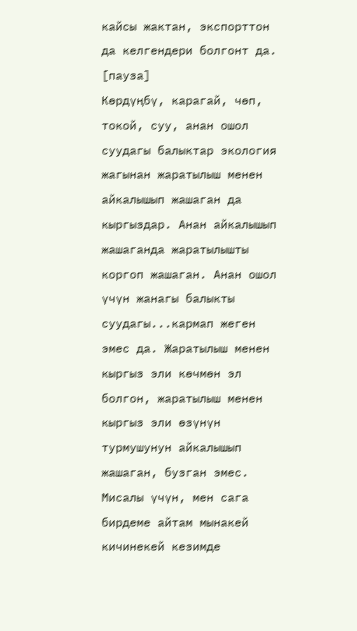кайсы жактан, экспорттон да келгендери болгонт да. [пауза]
Көрдүңбү, карагай, чөп, токой, суу, анан ошол суудагы балыктар экология жагынан жаратылыш менен айкалышып жашаган да кыргыздар. Анан айкалышып жашаганда жаратылышты коргоп жашаган. Анан ошол үчүн жанагы балыкты суудагы...кармап жеген эмес да. Жаратылыш менен кыргыз эли көчмөн эл болгон, жаратылыш менен кыргыз эли өзүнүн турмушунун айкалышып жашаган, бузган эмес. Мисалы үчүн, мен сага бирдеме айтам мынакей кичинекей кезимде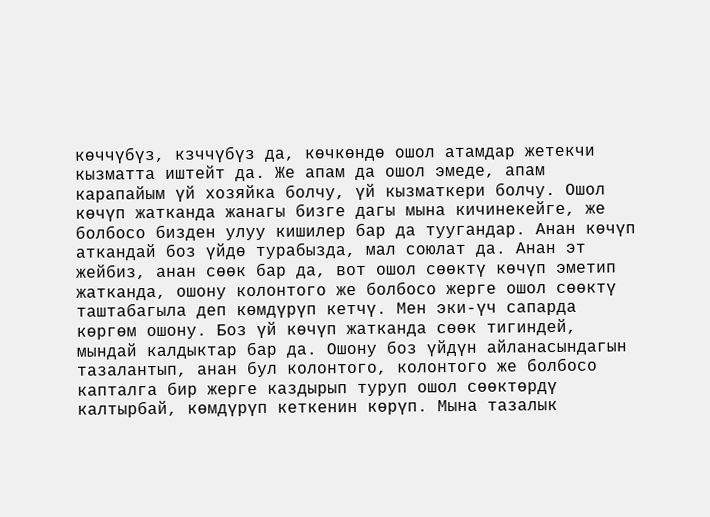көччүбүз, кзччүбүз да, көчкөндө ошол атамдар жетекчи кызматта иштейт да. Же апам да ошол эмеде, апам карапайым үй хозяйка болчу, үй кызматкери болчу. Ошол көчүп жатканда жанагы бизге дагы мына кичинекейге, же болбосо бизден улуу кишилер бар да туугандар. Анан көчүп аткандай боз үйдө турабызда, мал союлат да. Анан эт жейбиз, анан сөөк бар да, вот ошол сөөктү көчүп эметип жатканда, ошону колонтого же болбосо жерге ошол сөөктү таштабагыла деп көмдүрүп кетчү. Мен эки-үч сапарда көргөм ошону. Боз үй көчүп жатканда сөөк тигиндей, мындай калдыктар бар да. Ошону боз үйдүн айланасындагын тазалантып, анан бул колонтого, колонтого же болбосо капталга бир жерге каздырып туруп ошол сөөктөрдү калтырбай, көмдүрүп кеткенин көрүп. Мына тазалык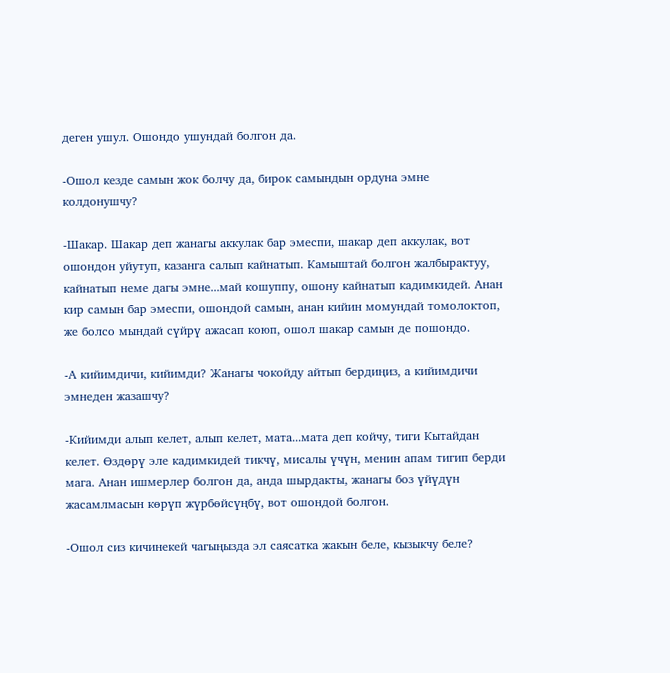деген ушул. Ошондо ушундай болгон да.

-Ошол кезде самын жок болчу да, бирок самындын ордуна эмне колдонушчу?

-Шакар. Шакар деп жанагы аккулак бар эмеспи, шакар деп аккулак, вот ошондон уйутуп, казанга салып кайнатып. Камыштай болгон жалбырактуу, кайнатып неме дагы эмне...май кошуппу, ошону кайнатып кадимкидей. Анан кир самын бар эмеспи, ошондой самын, анан кийин момундай томолоктоп, же болсо мындай сүйрү ажасап коюп, ошол шакар самын де пошондо.

-А кийимдичи, кийимди? Жанагы чокойду айтып бердиңиз, а кийимдичи эмнеден жазашчу?

-Кийимди алып келет, алып келет, мата...мата деп койчу, тиги Кытайдан келет. Өздөрү эле кадимкидей тикчү, мисалы үчүн, менин апам тигип берди мага. Анан ишмерлер болгон да, анда шырдакты, жанагы боз үйүдүн жасамлмасын көрүп жүрбөйсүңбү, вот ошондой болгон.

-Ошол сиз кичинекей чагыңызда эл саясатка жакын беле, кызыкчу беле?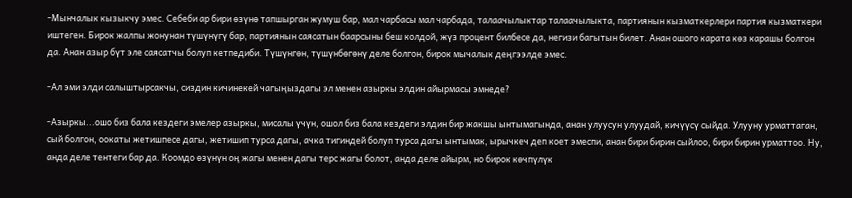-Мынчалык кызыкчу эмес. Себеби ар бири өзүнө тапшырган жумуш бар, мал чарбасы мал чарбада, талаачылыктар талаачылыкта, партиянын кызматкерлери партия кызматкери иштеген. Бирок жалпы жонунан түшүнүгү бар, партиянын саясатын баарсыны беш колдой, жүз процент билбесе да, негизи багытын билет. Анан ошого карата көз карашы болгон да. Анан азыр бүт эле саясатчы болуп кетпедиби. Түшүнгөн, түшүнбөгөнү деле болгон, бирок мычалык деңгээлде эмес.

-Ал эми элди салыштырсакчы, сиздин кичинекей чагыңыздагы эл менен азыркы элдин айырмасы эмнеде?

-Азыркы...ошо биз бала кездеги эмелер азыркы, мисалы үчүн, ошол биз бала кездеги элдин бир жакшы ынтымагында, анан улуусун улуудай, кичүүсү сыйда. Улууну урматтаган, сый болгон, оокаты жетишпесе дагы, жетишип турса дагы, ачка тигиндей болуп турса дагы ынтымак, ырычкеч деп коет эмеспи, анан бири бирин сыйлоо, бири бирин урматтоо. Ну, анда деле тентеги бар да. Коомдо өзүнүн оң жагы менен дагы терс жагы болот, анда деле айырм, но бирок көчпүлүк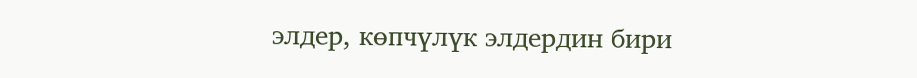элдер, көпчүлүк элдердин бири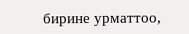бирине урматтоо,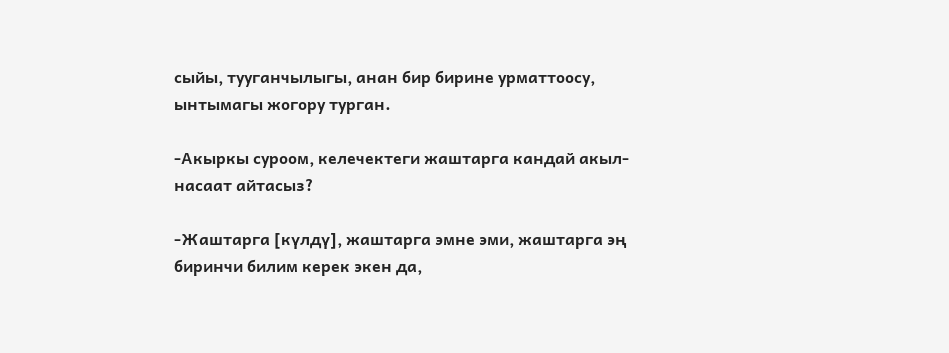сыйы, тууганчылыгы, анан бир бирине урматтоосу, ынтымагы жогору турган.

-Акыркы суроом, келечектеги жаштарга кандай акыл-насаат айтасыз?

-Жаштарга [күлдү], жаштарга эмне эми, жаштарга эң биринчи билим керек экен да,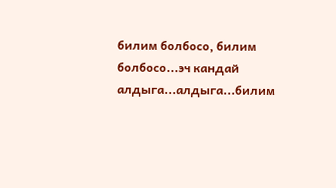билим болбосо, билим болбосо...эч кандай алдыга...алдыга...билим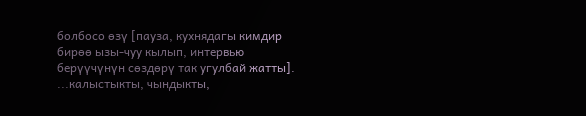болбосо өзү [пауза, кухнядагы кимдир бирөө ызы-чуу кылып, интервью берүүчүнүн сөздөрү так угулбай жатты]. ...калыстыкты, чындыкты,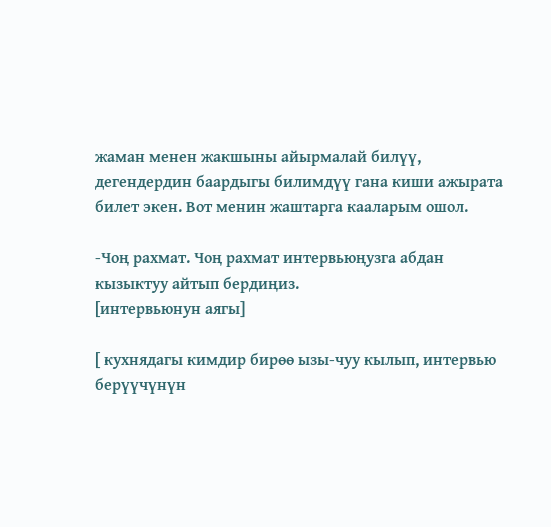жаман менен жакшыны айырмалай билүү, дегендердин баардыгы билимдүү гана киши ажырата билет экен. Вот менин жаштарга кааларым ошол.

-Чоң рахмат. Чоң рахмат интервьюңузга абдан кызыктуу айтып бердиңиз.
[интервьюнун аягы]

[ кухнядагы кимдир бирөө ызы-чуу кылып, интервью берүүчүнүн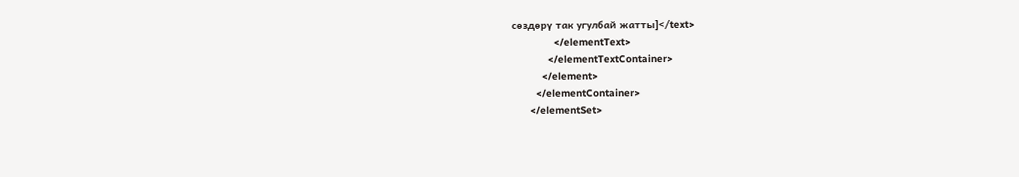сөздөрү так угулбай жатты]</text>
              </elementText>
            </elementTextContainer>
          </element>
        </elementContainer>
      </elementSet>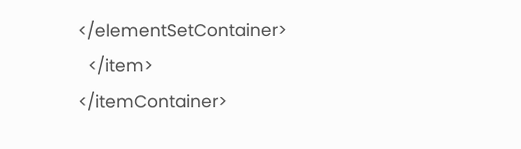</elementSetContainer>
  </item>
</itemContainer>